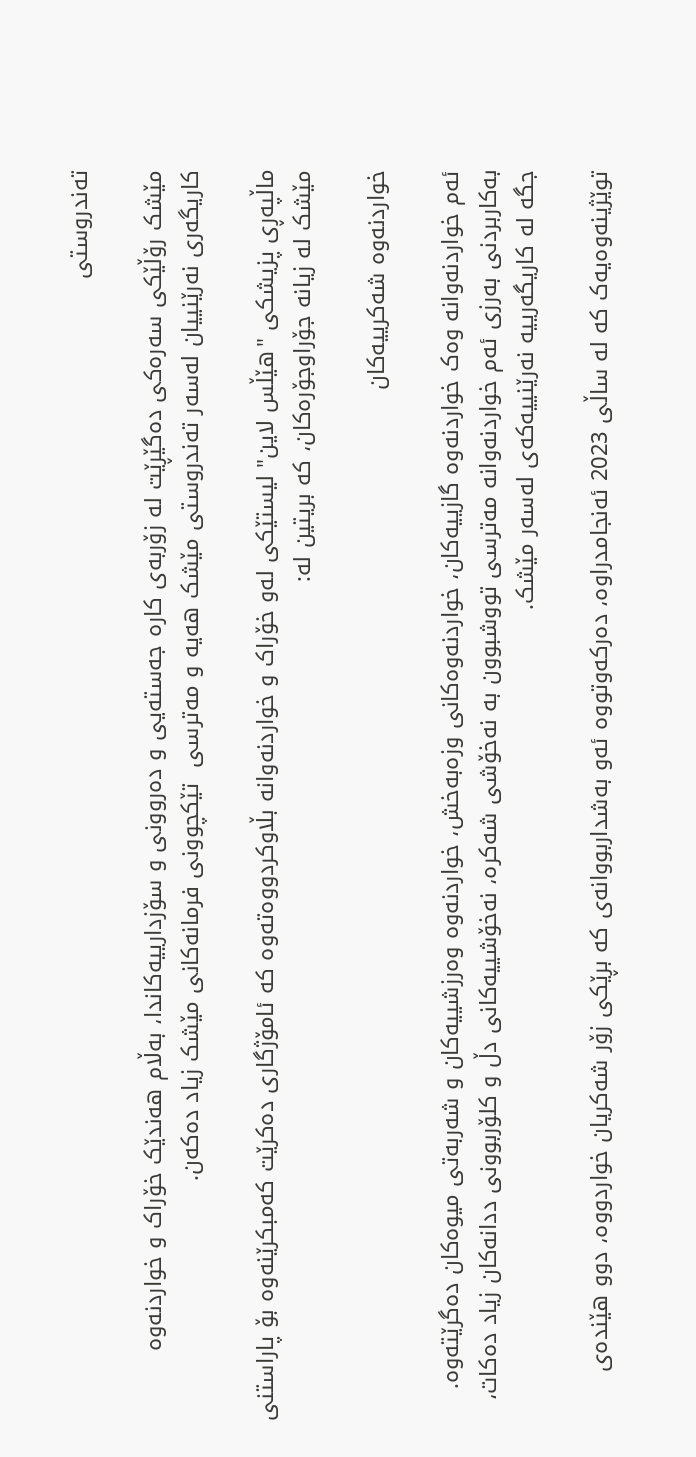تەندروستی

مێشک رۆڵێکی سەرەکی دەگێڕێت لە زۆربەی کارە جەستەیی و دەروونی و سۆزدارییەکاندا، بەڵام هەندێک خۆراک و خواردنەوە کاریگەری نەرێنییان لەسەر تەندروستی مێشک هەیە و مەترسی  تێکچوونی فرمانەکانی مێشک زیاد دەکەن.

ماڵپەڕی پزیشکی "هێڵس لاین" لیستێکی لەو خۆراک و خواردنەوانە بڵاوکردووەتەوە کە ئامۆژگاری دەکرێت کەمبکرێنەوە بۆ پاراستنی مێشک لە زیانە جۆراوجۆرەکان، کە بریتین لە:

خواردنەوە شەکرییەکان

ئەم خواردنەوانە وەک خواردنەوە گازییەکان، خواردنەوەکانی وزەبەخش، خواردنەوە وەرزشییەکان و شەربەتی میوەکان دەگرێتەوە. بەکاربردنی بەرزی ئەم خواردنەوانە مەترسی تووشبوون بە نەخۆشی شەکرە، نەخۆشییەکانی دڵ و کلۆربوونی ددانەکان زیاد دەکات، جگە لە کاریگەرییە نەرێنییەکەی لەسەر مێشک.

توێژینەوەیەک کە لە ساڵی 2023 ئەنجامدراوە، دەرکەوتووە ئەو بەشداربووانەی کە بڕێکی زۆر شەکریان خواردووە، دوو هێندەی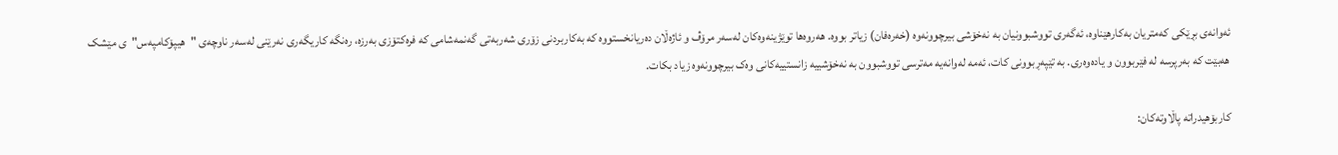ئەوانەی بڕێکی کەمتریان بەکارهێناوە، ئەگەری تووشبوونیان بە نەخۆشی بیرچوونەوە (خەرەفان) زیاتر بووە. هەروەها توێژینەوەکان لەسەر مرۆڤ و ئاژەڵان دەریانخستووە کە بەکاربردنی زۆری شەربەتی گەنمەشامی کە فرەکتۆزی بەرزە، رەنگە کاریگەری نەرێنی لەسەر ناوچەی "هیپۆکامپەس"ی مێشک هەبێت کە بەرپرسە لە فێربوون و یادەوەری. بە تێپەڕبوونی کات، ئەمە لەوانەیە مەترسی تووشبوون بە نەخۆشییە زانستییەکانی وەک بیرچوونەوە زیاد بکات.

کاربۆهیدراتە پاڵاوتەکان: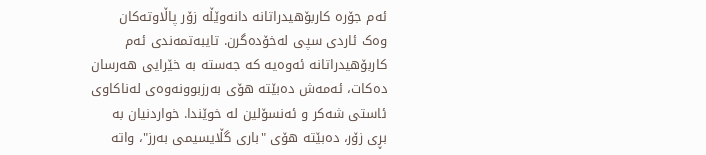ئەم جۆرە کاربۆهیدراتانە دانەوێڵە زۆر پاڵاوتەکان وەک ئاردی سپی لەخۆدەگرن. تایبەتمەندی ئەم کاربۆهیدراتانە ئەوەیە کە جەستە بە خێرایی هەرسان دەکات، ئەمەش دەبێتە هۆی بەرزبوونەوەی لەناکاوی ئاستی شەکر و ئەنسۆلین لە خوێندا. خواردنیان بە بڕی زۆر، دەبێتە هۆی "باری گڵایسیمی بەرز"، واتە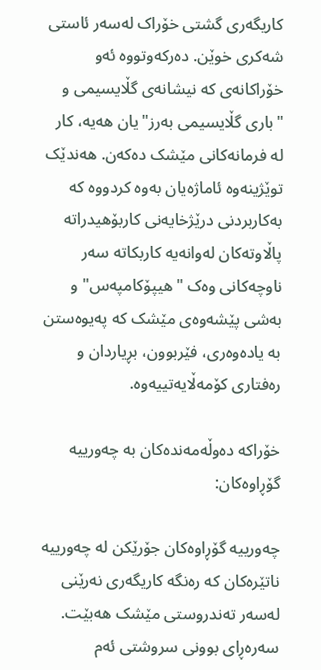کاریگەری گشتی خۆراک لەسەر ئاستی شەکری خوێن. دەرکەوتووە ئەو خۆراکانەی کە نیشانەی گڵایسیمی و "باری گڵایسیمی بەرز"یان هەیە، کار لە فرمانەکانی مێشک دەکەن. هەندێک توێژینەوە ئاماژەیان بەوە کردووە کە بەکاربردنی درێژخایەنی کاربۆهیدراتە پاڵاوتەکان لەوانەیە کاربکاتە سەر ناوچەکانی وەک "هیپۆکامپەس" و بەشی پێشەوەی مێشک کە پەیوەستن بە یادەوەری، فێربوون، بڕیاردان و رەفتاری کۆمەڵایەتییەوە.

خۆراکە دەوڵەمەندەکان بە چەورییە گۆڕاوەکان:

چەورییە گۆڕاوەکان جۆرێکن لە چەورییە ناتێرەکان کە رەنگە کاریگەری نەرێنی لەسەر تەندروستی مێشک هەبێت. سەرەڕای بوونی سروشتی ئەم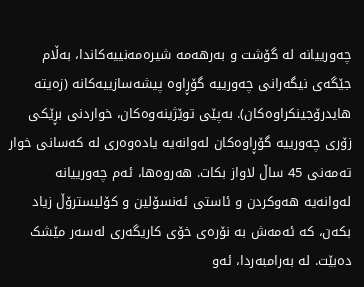چەورییانە لە گۆشت و بەرهەمە شیرەمەنییەکاندا، بەڵام جێگەی نیگەرانی چەورییە گۆڕاوە پیشەسازییەکانە (زەیتە هایدرۆجینکراوەکان). بەپێی توێژینەوەکان، خواردنی بڕێکی زۆری چەورییە گۆڕاوەکان لەوانەیە یادەوەری لە کەسانی خوار تەمەنی 45 ساڵ لاواز بکات. هەروەها، ئەم چەورییانە لەوانەیە هەوکردن و ئاستی ئەنسۆلین و کۆلیسترۆڵ زیاد بکەن، کە ئەمەش بە نۆرەی خۆی کاریگەری لەسەر مێشک دەبێت. لە بەرامبەردا، ئەو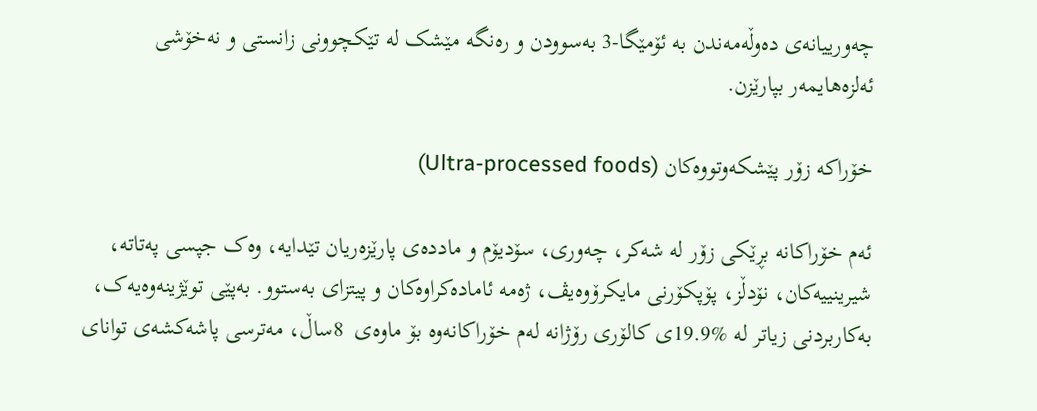چەورییانەی دەوڵەمەندن بە ئۆمێگا-3 بەسوودن و رەنگە مێشک لە تێکچوونی زانستی و نەخۆشی ئەلزەهایمەر بپارێزن.

خۆراکە زۆر پێشکەوتووەکان (Ultra-processed foods)

ئەم خۆراکانە بڕێکی زۆر لە شەکر، چەوری، سۆدیۆم و ماددەی پارێزەریان تێدایە، وەک جپسی پەتاتە، شیرینییەکان، نۆدڵز، پۆپکۆرنی مایکرۆوەیڤ، ژەمە ئامادەکراوەکان و پیتزای بەستوو. بەپێی توێژینەوەیەک، بەکاربردنی زیاتر لە %19.9ی کالۆری رۆژانە لەم خۆراکانەوە بۆ ماوەی  8ساڵ، مەترسی پاشەکشەی توانای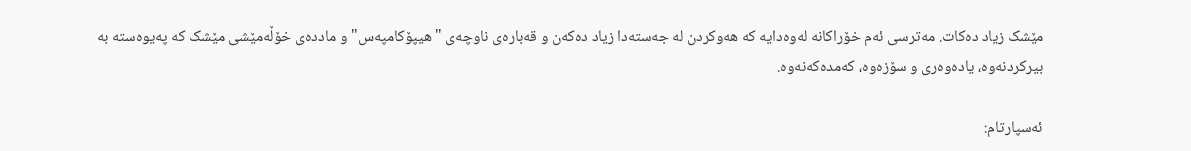مێشک زیاد دەکات. مەترسی ئەم خۆراکانە لەوەدایە کە هەوکردن لە جەستەدا زیاد دەکەن و قەبارەی ناوچەی "هیپۆکامپەس" و ماددەی خۆڵەمێشی مێشک کە پەیوەستە بە بیرکردنەوە، یادەوەری و سۆزەوە، کەمدەکەنەوە.

ئەسپارتام: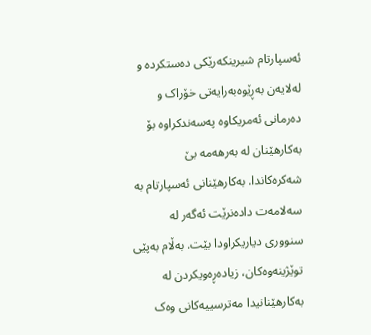ئەسپارتام شیرینکەرێکی دەستکردە و لەلایەن بەڕێوەبەرایەتی خۆراک و دەرمانی ئەمریکاوە پەسەندکراوە بۆ بەکارهێنان لە بەرهەمە بێ شەکرەکاندا. بەکارهێنانی ئەسپارتام بە سەلامەت دادەنرێت ئەگەر لە سنووری دیاریکراودا بێت. بەڵام بەپێی توێژینەوەکان، زیادەڕەویکردن لە بەکارهێنانیدا مەترسییەکانی وەک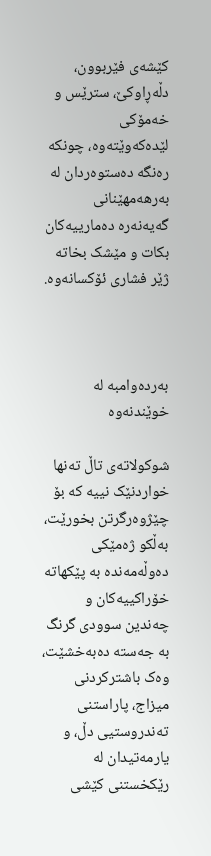کێشەی فێربوون، دڵەڕاوکێ، سترێس و خەمۆکی لێدەکەوێتەوە، چونکە رەنگە دەستوەردان لە بەرهەمهێنانی گەیەنەرە دەمارییەکان بکات و مێشک بخاتە ژێر فشاری ئۆکسانەوە.



بەردەوامبە لە خوێندنەوە

شوکولاتەی تاڵ تەنها خواردنێک نییە کە بۆ چێژوەرگرتن بخورێت، بەڵکو ژەمێکی دەوڵەمەندە بە پێکهاتە خۆراکییەکان و چەندین سوودی گرنگ بە جەستە دەبەخشێت، وەک باشترکردنی میزاج، پاراستنی تەندروستیی دڵ، و یارمەتیدان لە رێکخستنی کێشی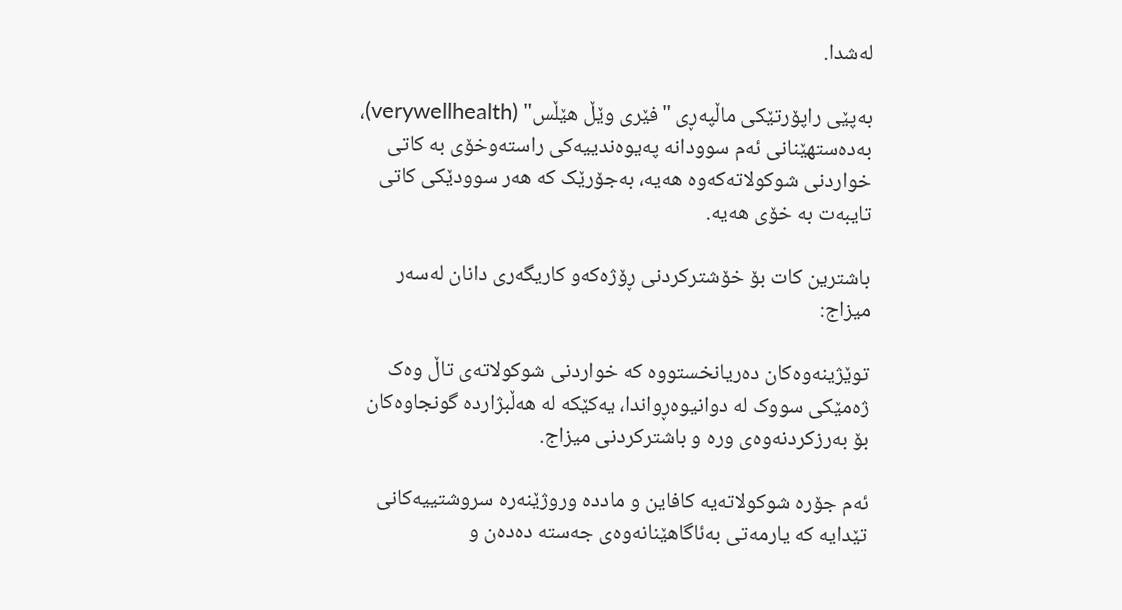لەشدا.

بەپێی راپۆرتێکی ماڵپەڕی "فێری وێڵ هێڵس" (verywellhealth)، بەدەستهێنانی ئەم سوودانە پەیوەندییەکی راستەوخۆی بە کاتی خواردنی شوکولاتەکەوە هەیە، بەجۆرێک کە هەر سوودێکی کاتی تایبەت بە خۆی هەیە.

باشترین کات بۆ خۆشترکردنی ڕۆژەکەو کاریگەری دانان لەسەر میزاج:

توێژینەوەکان دەریانخستووە کە خواردنی شوکولاتەی تاڵ وەک ژەمێکی سووک لە دوانیوەڕواندا، یەکێکە لە هەڵبژاردە گونجاوەکان بۆ بەرزکردنەوەی ورە و باشترکردنی میزاج.

ئەم جۆرە شوکولاتەیە کافاین و ماددە وروژێنەرە سروشتییەکانی تێدایە کە یارمەتی بەئاگاهێنانەوەی جەستە دەدەن و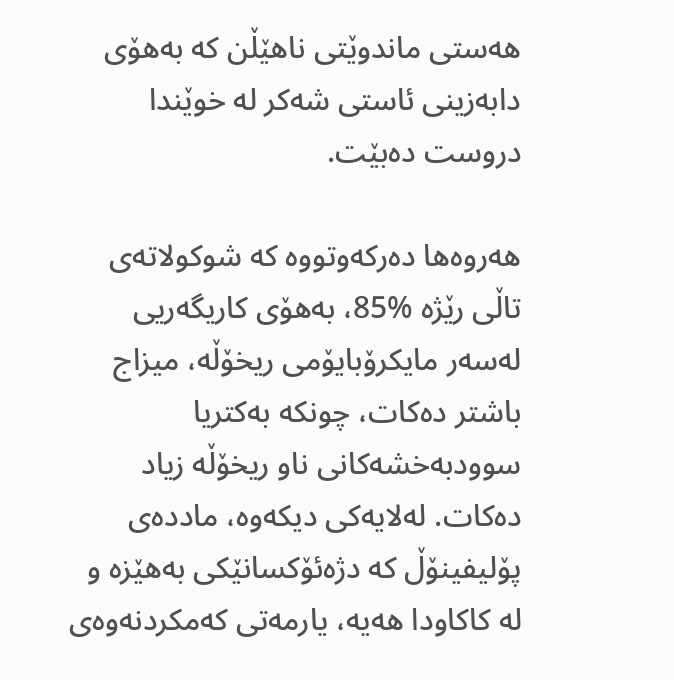هەستی ماندوێتی ناهێڵن کە بەهۆی دابەزینی ئاستی شەکر لە خوێندا دروست دەبێت.

هەروەها دەرکەوتووە کە شوکولاتەی تاڵی رێژە %85، بەهۆی کاریگەریی لەسەر مایکرۆبایۆمی ریخۆڵە، میزاج باشتر دەکات، چونکە بەکتریا سوودبەخشەکانی ناو ریخۆڵە زیاد دەکات. لەلایەکی دیکەوە، ماددەی پۆلیفینۆڵ کە دژەئۆکسانێکی بەهێزە و لە کاکاودا هەیە، یارمەتی کەمکردنەوەی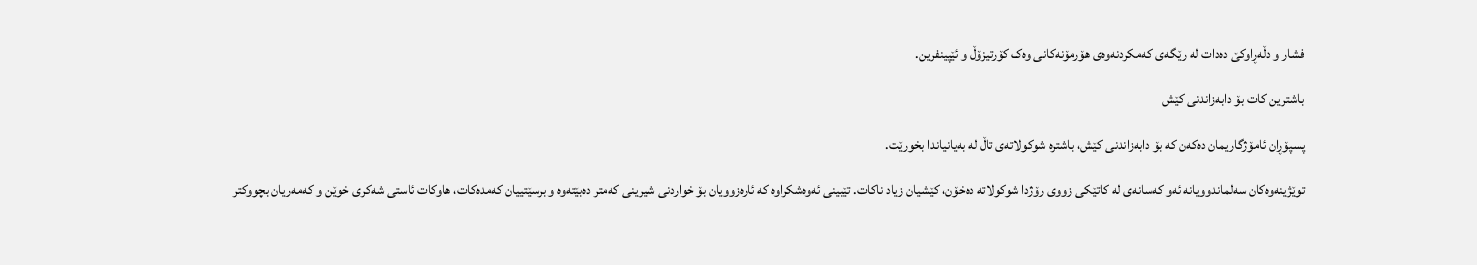فشار و دڵەڕاوکێ دەدات لە رێگەی کەمکردنەوەی هۆرمۆنەکانی وەک کۆرتیزۆڵ و ئێپینفرین.

باشترین کات بۆ دابەزاندنی کێش

پسپۆڕان ئامۆژگاریمان دەکەن کە بۆ دابەزاندنی کێش، باشترە شوکولاتەی تاڵ لە بەیانیاندا بخورێت.

توێژینەوەکان سەلماندوویانە ئەو کەسانەی لە کاتێکی زووی رۆژدا شوکولاتە دەخۆن، کێشیان زیاد ناکات. تێبینی ئەوەشکراوە کە ئارەزوویان بۆ خواردنی شیرینی کەمتر دەبێتەوە و برسێتییان کەمدەکات، هاوکات ئاستی شەکری خوێن و کەمەریان بچووکتر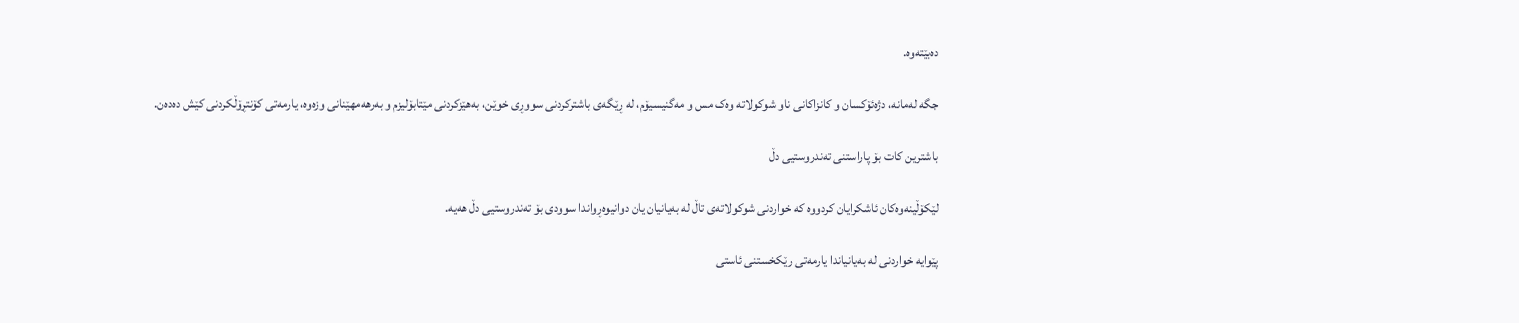دەبێتەوە.

جگە لەمانە، دژەئۆکسان و کانزاکانی ناو شوکولاتە وەک مس و مەگنیسیۆم، لە ڕێگەی باشترکردنی سووڕی خوێن، بەهێزکردنی مێتابۆلیزم و بەرهەمهێنانی وزەوە، یارمەتی کۆنتڕۆڵکردنی کێش دەدەن.

باشترین کات بۆ پاراستنی تەندروستیی دڵ

لێکۆڵینەوەکان ئاشکرایان کردووە کە خواردنی شوکولاتەی تاڵ لە بەیانیان یان دوانیوەڕواندا سوودی بۆ تەندروستیی دڵ هەیە.

پێوایە خواردنی لە بەیانیاندا یارمەتی رێکخستنی ئاستی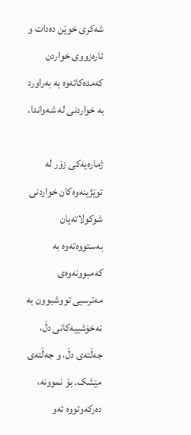شەکری خوێن دەدات و ئارەزووی خواردن کەمدەکاتەوە بە بەراورد بە خواردنی لە شەواندا.

ژمارەیەکی زۆر لە توێژینەوەکان خواردنی شوکولاتەیان بەستووەتەوە بە کەمبوونەوەی مەترسیی تووشبوون بە نەخۆشییەکانی دڵ، جەڵتەی دڵ، و جەڵتەی مێشک. بۆ نموونە، دەرکەوتووە ئەو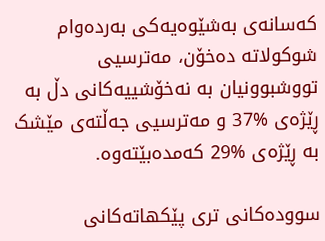کەسانەی بەشێوەیەکی بەردەوام شوکولاتە دەخۆن، مەترسیی تووشبوونیان بە نەخۆشییەکانی دڵ بە ڕێژەی %37 و مەترسیی جەڵتەی مێشک بە ڕێژەی %29 کەمدەبێتەوە.

سوودەکانی تری پێکهاتەکانی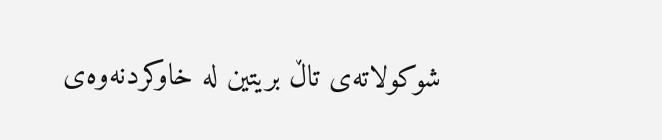شوکولاتەی تاڵ بریتین لە خاوکردنەوەی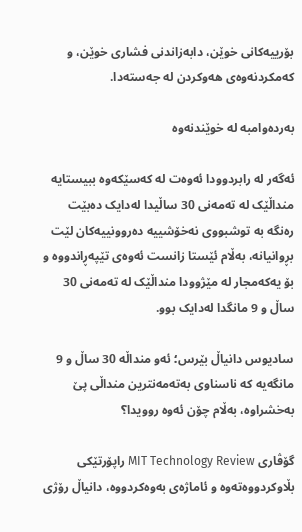بۆرییەکانی خوێن، دابەزاندنی فشاری خوێن، و کەمکردنەوەی هەوکردن لە جەستەدا.

بەردەوامبە لە خوێندنەوە

ئەگەر لە رابردوودا ئەوەت لە کەسێکەوە ببیستایە منداڵێک لە تەمەنی 30 ساڵیدا لەدایک دەبێت رەنگە بە توشبووی نەخۆشییە دەروونییەکان لێت بڕوانیانە، بەڵام ئێستا زانست ئەوەی تێپەڕاندووە و بۆ یەکەمجار لە مێژوودا منداڵێک لە تەمەنی 30 ساڵ و 9 مانگدا لەدایک بوو.

سادیوس دانیاڵ بێرس؛ ئەو منداڵە 30 ساڵ و 9 مانگەیە کە ناسناوی بەتەمەنترین منداڵی پێ بەخشراوە، بەڵام چۆن ئەوە روویدا؟

گۆڤاری MIT Technology Review راپۆرتێکی بڵاوکردووەتەوە و ئاماژەی بەوەکردووە، دانیاڵ رۆژی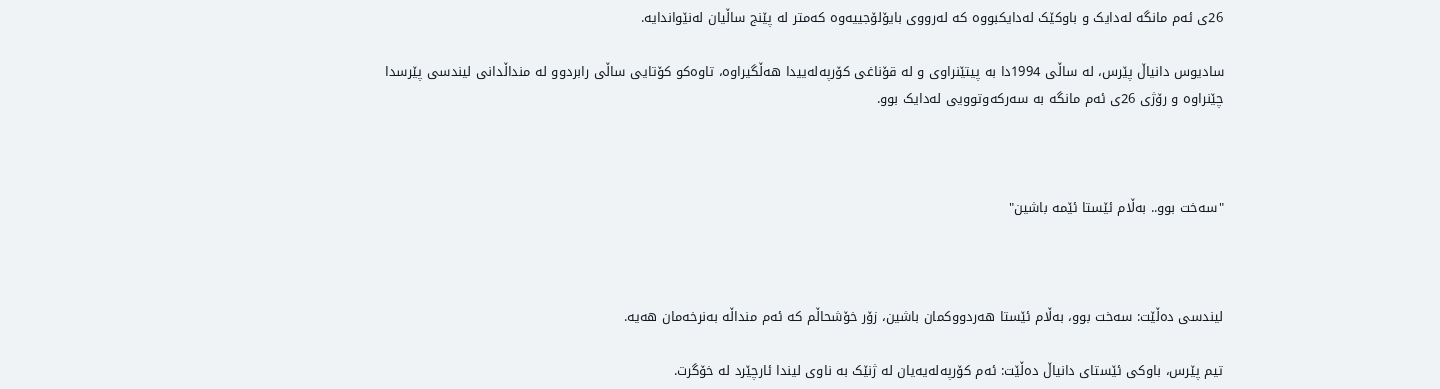26ی ئەم مانگە لەدایک و باوکێک لەدایکبووە کە لەرووی بایۆلۆجییەوە کەمتر لە پێنج ساڵیان لەنێواندایە.

سادیوس دانیاڵ پێرس، لە ساڵی 1994دا بە پیتێنراوی و لە قۆناغی کۆرپەلەییدا هەڵگیراوە، تاوەکو کۆتایی ساڵی رابردوو لە منداڵدانی لیندسی پێرسدا چێنراوە و رۆژی 26ی ئەم مانگە بە سەرکەوتوویی لەدایک بوو.



"سەخت بوو.. بەڵام ئێستا ئێمە باشین"



لیندسی دەڵێت: سەخت بوو، بەڵام ئێستا هەردووکمان باشین، زۆر خۆشحاڵم کە ئەم منداڵە بەنرخەمان هەیە.

تیم پێرس، باوکی ئێستای دانیاڵ دەڵێت: ئەم کۆرپەلەیەیان لە ژنێک بە ناوی لیندا ئارچێرد لە خۆگرت.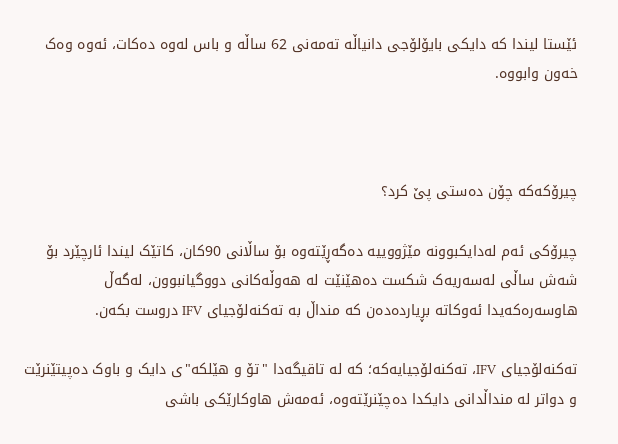ئێستا لیندا کە دایکی بایۆلۆجی دانیاڵە تەمەنی 62 ساڵە و باس لەوە دەکات، ئەوە وەک خەون وابووە.



چیرۆکەکە چۆن دەستی پێ کرد؟

چیرۆکی ئەم لەدایکبوونە مێژووییە دەگەڕێتەوە بۆ ساڵانی 90کان، کاتێک لیندا ئارچێرد بۆ شەش ساڵی لەسەریەک شکست دەهێنێت لە هەوڵەکانی دووگیانبوون، لەگەڵ هاوسەرەکەیدا ئەوکاتە بڕیاردەدەن کە منداڵ بە تەکنەلۆجیای IFV دروست بکەن.

تەکنەلۆجیای IFV، تەکنەلۆجیایەکە؛ کە لە تاقیگەدا "تۆ و هێلکە"ی دایک و باوک دەپیتێنرێت و دواتر لە منداڵدانی دایکدا دەچێنرێتەوە، ئەمەش هاوکارێکی باشی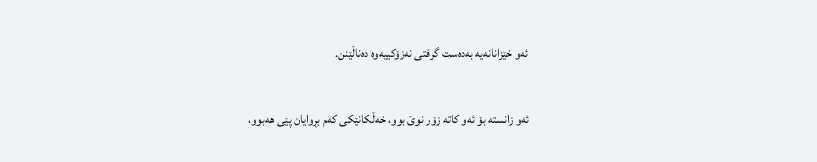ئەو خێزانانەیە بەدەست گرفتی نەزۆکییەوە دەناڵێنن.

ئەو زانستە بۆ ئەو کاتە زۆر نوێ بوو، خەڵکانێکی کەم بڕوایان پێی هەبوو،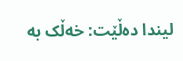لیندا دەڵێت: خەڵک بە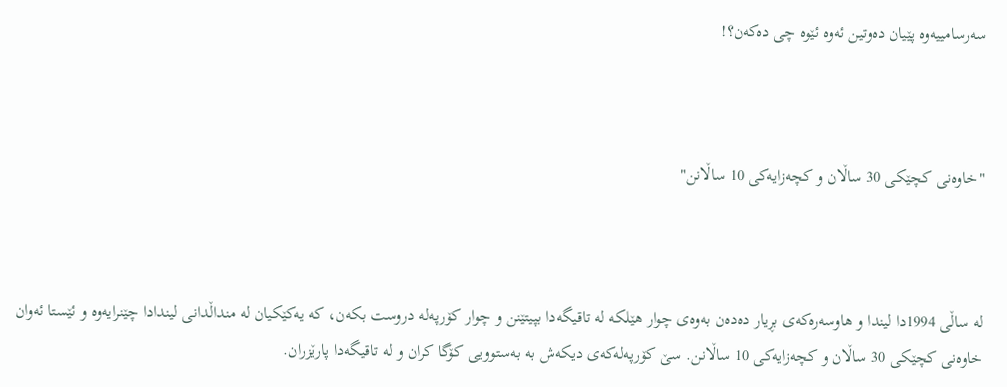سەرسامییەوە پێیان دەوتین ئەوە ئێوە چی دەکەن؟!



"خاوەنی کچێکی 30 ساڵان و کچەزایەکی 10 ساڵانن"



لە ساڵی 1994دا لیندا و هاوسەرەکەی بڕیار دەدەن بەوەی چوار هێلکە لە تاقیگەدا بپیتێنن و چوار کۆرپەلە دروست بکەن، کە یەکێکیان لە منداڵدانی لیندادا چێنرایەوە و ئێستا ئەوان خاوەنی کچێکی 30 ساڵان و کچەزایەکی 10 ساڵانن. سێ کۆرپەلەکەی دیکەش بە بەستوویی کۆگا کران و لە تاقیگەدا پارێزران.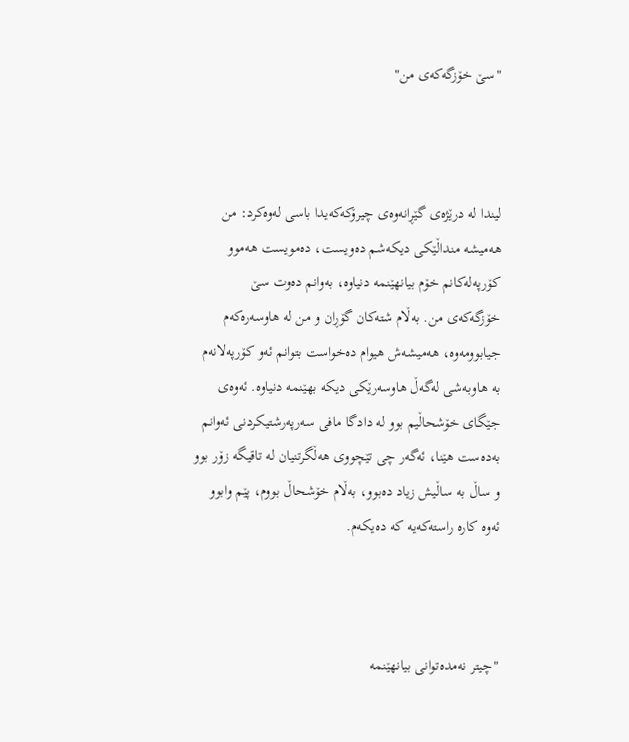"سێ خۆزگەکەی من"



لیندا لە درێژەی گێڕانەوەی چیرۆکەکەیدا باسی لەوەکرد: من هەمیشە منداڵێکی دیکەشم دەویست، دەمویست هەموو کۆرپەلەکانم خۆم بیانهێنمە دنیاوە، بەوانم دەوت سێ خۆزگەکەی من. بەڵام شتەکان گۆڕان و من لە هاوسەرەکەم جیابوومەوە، هەمیشەش هیوام دەخواست بتوانم ئەو کۆرپەلانەم بە هاوبەشی لەگەڵ هاوسەرێکی دیکە بهێنمە دنیاوە. ئەوەی جێگای خۆشحاڵیم بوو لە دادگا مافی سەرپەرشتیکردنی ئەوانم بەدەست هێنا، ئەگەر چی تێچووی هەڵگرتنیان لە تاقیگە زۆر بوو و ساڵ بە ساڵیش زیاد دەبوو، بەڵام خۆشحاڵ بووم، پێم وابوو ئەوە کارە راستەکەیە کە دەیکەم.



"چیتر نەمدەتوانی بیانهێنمە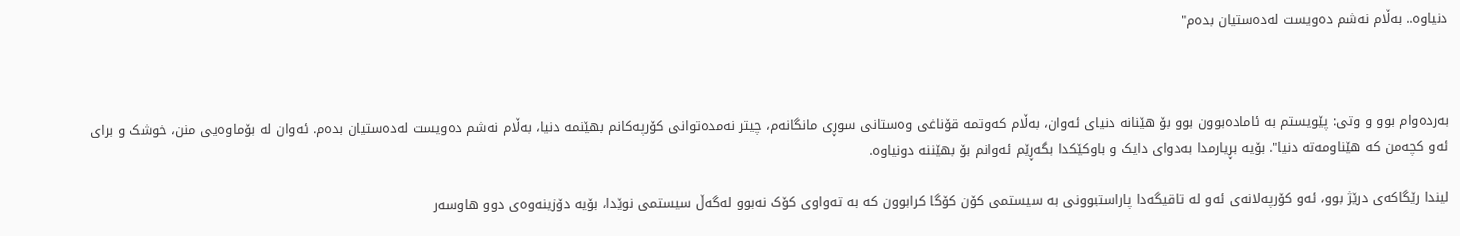دنیاوە.. بەڵام نەشم دەویست لەدەستیان بدەم"



بەردەوام بوو و وتی: پێویستم بە ئامادەبوون بوو بۆ هێنانە دنیای ئەوان، بەڵام کەوتمە قۆناغی وەستانی سوڕی مانگانەم، چیتر نەمدەتوانی کۆرپەکانم بهێنمە دنیا، بەڵام نەشم دەویست لەدەستیان بدەم. ئەوان لە بۆماوەیی منن، خوشک و برای ئەو کچەمن کە هێناومەتە دنیا". بۆیە بڕیارمدا بەدوای دایک و باوکێکدا بگەڕێم ئەوانم بۆ بهێننە دونیاوە.

لیندا رێگاکەی درێژ بوو، ئەو کۆرپەلانەی ئەو لە تاقیگەدا پاراستبوونی بە سیستمی کۆن کۆگا کرابوون کە بە تەواوی کۆک نەبوو لەگەڵ سیستمی نوێدا، بۆیە دۆزینەوەی دوو هاوسەر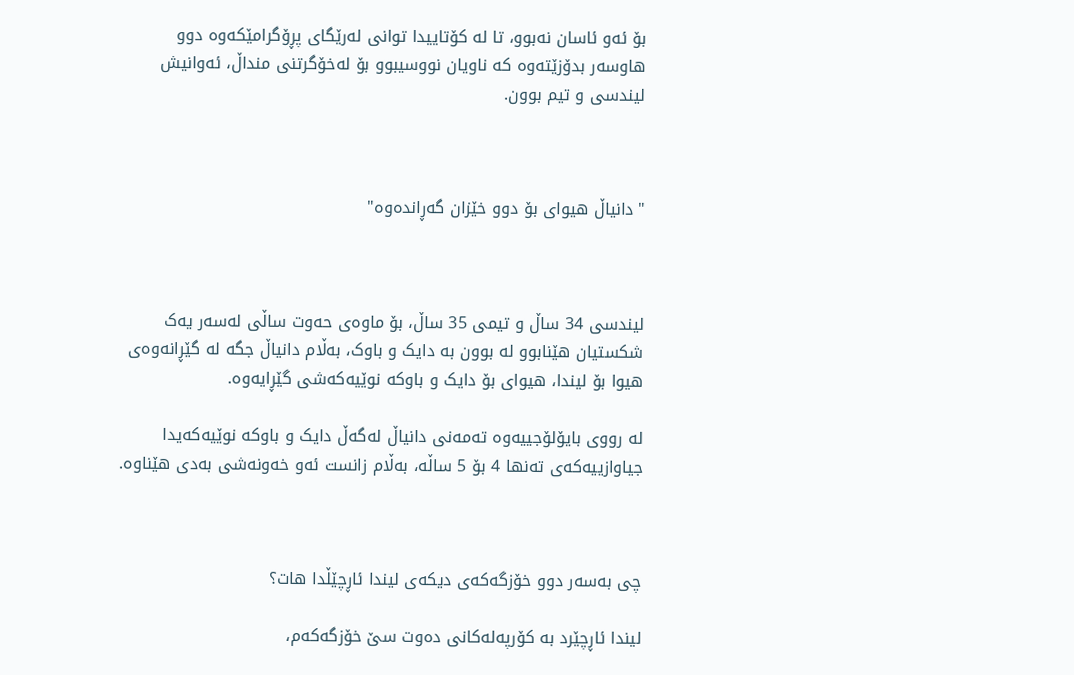بۆ ئەو ئاسان نەبوو، تا لە کۆتاییدا توانی لەرێگای پڕۆگرامێکەوە دوو هاوسەر بدۆزێتەوە کە ناویان نووسیبوو بۆ لەخۆگرتنی منداڵ، ئەوانیش لیندسی و تیم بوون.



"دانیاڵ هیوای بۆ دوو خێزان گەڕاندەوە"



لیندسی 34 ساڵ و تیمی 35 ساڵ، بۆ ماوەی حەوت ساڵی لەسەر یەک شکستیان هێنابوو لە بوون بە دایک و باوک، بەڵام دانیاڵ جگە لە گێڕانەوەی هیوا بۆ لیندا، هیوای بۆ دایک و باوکە نوێیەکەشی گێڕایەوە.

لە رووی بایۆلۆجییەوە تەمەنی دانیاڵ لەگەڵ دایک و باوکە نوێیەکەیدا جیاوازییەکەی تەنها 4 بۆ 5 ساڵە، بەڵام زانست ئەو خەونەشی بەدی هێناوە.



چی بەسەر دوو خۆزگەکەی دیکەی لیندا ئاڕچێڵدا هات؟

لیندا ئاڕچێرد بە کۆرپەلەکانی دەوت سێ خۆزگەکەم،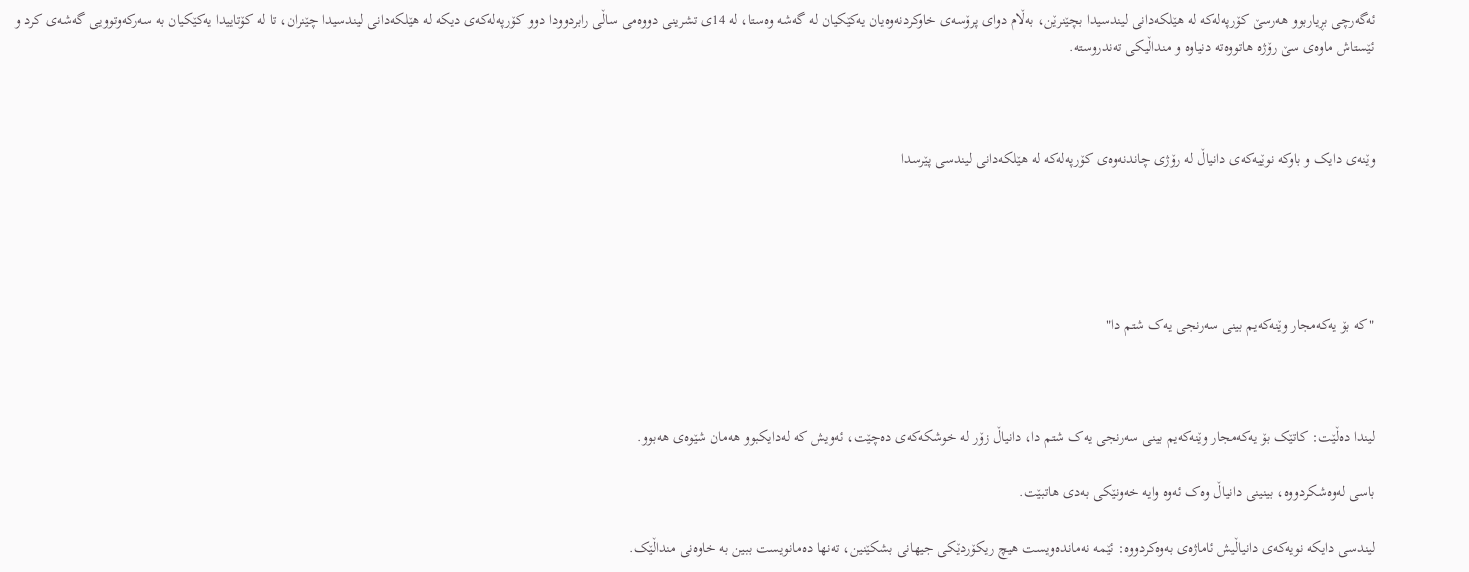ئەگەرچی بڕیاربوو هەرسێ کۆرپەلەکە لە هێلکەدانی لیندسیدا بچێنرێن، بەڵام دوای پرۆسەی خاوکردنەوەیان یەکێکیان لە گەشە وەستا، لە 14ی تشرینی دووەمی ساڵی رابردوودا دوو کۆرپەلەکەی دیکە لە هێلکەدانی لیندسیدا چێنران، تا لە کۆتاییدا یەکێکیان بە سەرکەوتوویی گەشەی کرد و ئێستاش ماوەی سێ رۆژە هاتووەتە دنیاوە و منداڵیکی تەندروستە.



وێنەی دایک و باوکە نوێیەکەی دانیاڵ لە رۆژی چاندنەوەی کۆرپەلەکە لە هێلکەدانی لیندسی پێرسدا





"کە بۆ یەکەمجار وێنەکەیم بینی سەرنجی یەک شتم دا"



لیندا دەڵێت: کاتێک بۆ یەکەمجار وێنەکەیم بینی سەرنجی یەک شتم دا، دانیاڵ زۆر لە خوشکەکەی دەچێت، ئەویش کە لەدایکبوو هەمان شێوەی هەبوو.

باسی لەوەشکردووە، بینینی دانیاڵ وەک ئەوە وایە خەونێکی بەدی هاتبێت.

لیندسی دایکە نویەکەی دانیاڵیش ئاماژەی بەوەکردووە: ئێمە نەماندەویست هیچ ریکۆردێکی جیهانی بشکێنین، تەنها دەمانویست ببین بە خاوەنی منداڵێک.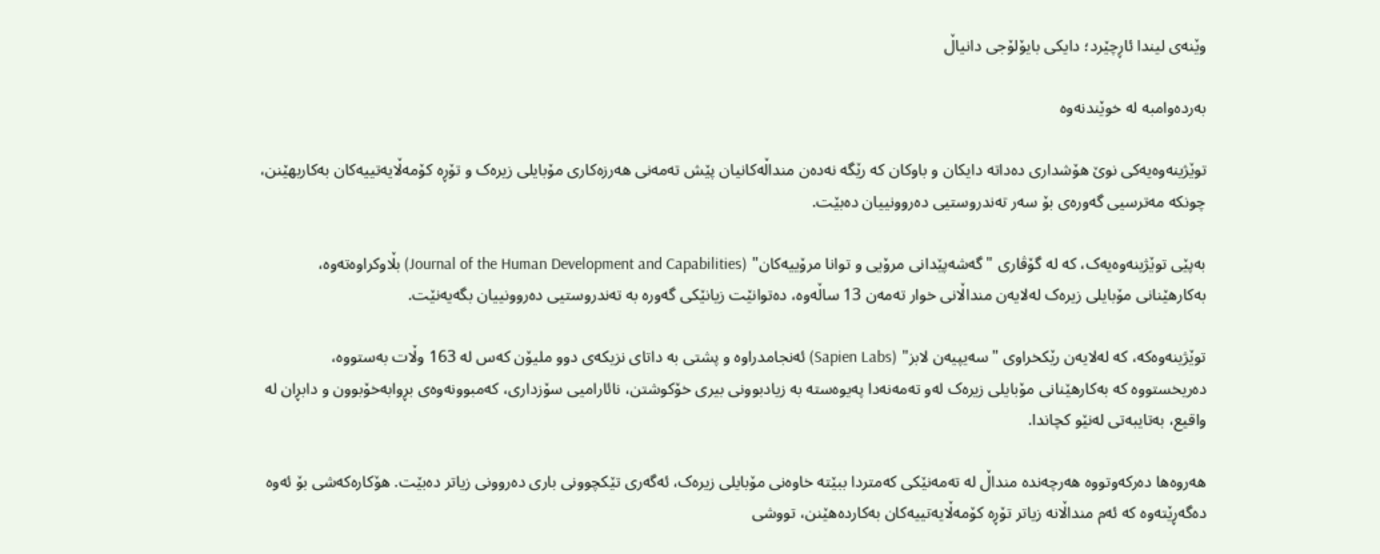وێنەی لیندا ئاڕچێرد؛ دایکی بایۆلۆجی دانیاڵ

بەردەوامبە لە خوێندنەوە

توێژینەوەیەکی نوێ هۆشداری دەداتە دایکان و باوکان کە رێگە نەدەن منداڵەکانیان پێش تەمەنی هەرزەکاری مۆبایلی زیرەک و تۆڕە کۆمەڵایەتییەکان بەکاربهێنن، چونکە مەترسیی گەورەی بۆ سەر تەندروستیی دەروونییان دەبێت.

بەپێی توێژینەوەیەک، کە لە گۆڤاری "گەشەپێدانی مرۆیی و توانا مرۆییەکان" (Journal of the Human Development and Capabilities) بڵاوکراوەتەوە، بەکارهێنانی مۆبایلی زیرەک لەلایەن منداڵانی خوار تەمەن 13 ساڵەوە، دەتوانێت زیانێکی گەورە بە تەندروستیی دەروونییان بگەیەنێت.

توێژینەوەکە، کە لەلایەن رێکخراوی "سەیپیەن لابز" (Sapien Labs) ئەنجامدراوە و پشتی بە داتای نزیکەی دوو ملیۆن کەس لە 163 وڵات بەستووە، دەریخستووە کە بەکارهێنانی مۆبایلی زیرەک لەو تەمەنەدا پەیوەستە بە زیادبوونی بیری خۆکوشتن، نائارامیی سۆزداری، کەمبوونەوەی بڕوابەخۆبوون و دابڕان لە واقیع، بەتایبەتی لەنێو کچاندا.

هەروەها دەرکەوتووە هەرچەندە منداڵ لە تەمەنێکی کەمتردا ببێتە خاوەنی مۆبایلی زیرەک، ئەگەری تێکچوونی باری دەروونی زیاتر دەبێت. هۆکارەکەشی بۆ ئەوە دەگەڕێتەوە کە ئەم منداڵانە زیاتر تۆڕە کۆمەڵایەتییەکان بەکاردەهێنن، تووشی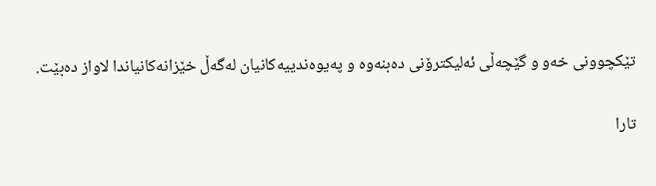تێکچوونی خەو و گێچەڵی ئەلیکترۆنی دەبنەوە و پەیوەندییەکانیان لەگەڵ خێزانەکانیاندا لاواز دەبێت.

تارا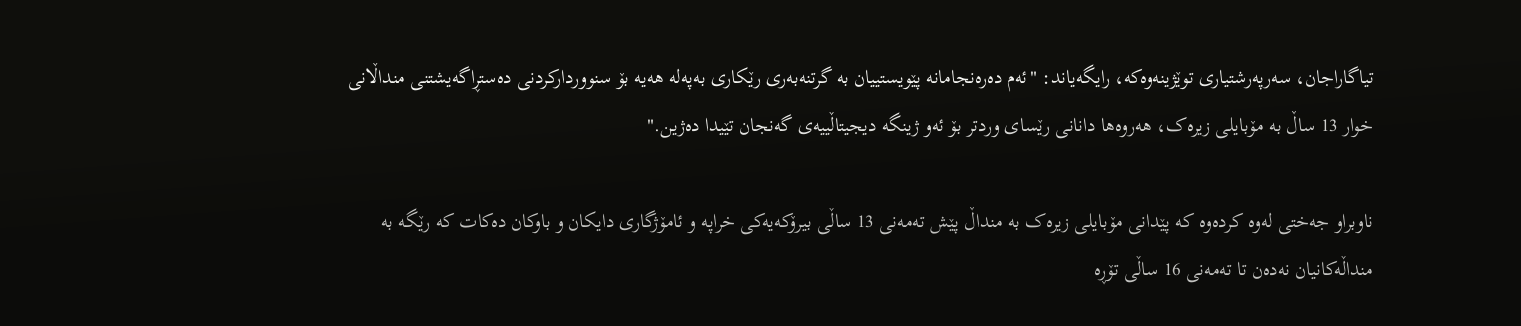تیاگاراجان، سەرپەرشتیاری توێژینەوەکە، رایگەیاند: "ئەم دەرەنجامانە پێویستییان بە گرتنەبەری رێکاری بەپەلە هەیە بۆ سنووردارکردنی دەستڕاگەیشتنی منداڵانی خوار 13 ساڵ بە مۆبایلی زیرەک، هەروەها دانانی رێسای وردتر بۆ ئەو ژینگە دیجیتاڵییەی گەنجان تێیدا دەژین."

ناوبراو جەختی لەوە کردەوە کە پێدانی مۆبایلی زیرەک بە منداڵ پێش تەمەنی 13 ساڵی بیرۆکەیەکی خراپە و ئامۆژگاری دایکان و باوکان دەکات کە رێگە بە منداڵەکانیان نەدەن تا تەمەنی 16 ساڵی تۆڕە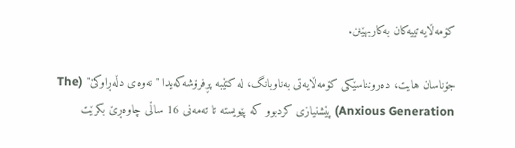کۆمەڵایەتییەکان بەکاربهێنن.

جۆناسان هایت، دەرونناسێکی کۆمەڵایەتی بەناوبانگ، لە کتێبە پڕفرۆشەکەیدا "نەوەی دڵەڕاوکێ" (The Anxious Generation) پێشنیازی کردبوو کە پێویستە تا تەمەنی 16 ساڵی چاوەڕێ بکرێت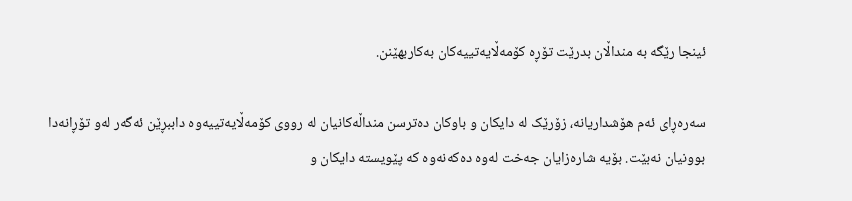ئینجا رێگە بە منداڵان بدرێت تۆڕە کۆمەڵایەتییەکان بەکاربهێنن.

سەرەڕای ئەم هۆشداریانە، زۆرێک لە دایکان و باوکان دەترسن منداڵەکانیان لە رووی کۆمەڵایەتییەوە داببڕێن ئەگەر لەو تۆڕانەدا بوونیان نەبێت. بۆیە شارەزایان جەخت لەوە دەکەنەوە کە پێویستە دایکان و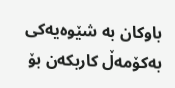باوکان بە شێوەیەکی بەکۆمەڵ کاربکەن بۆ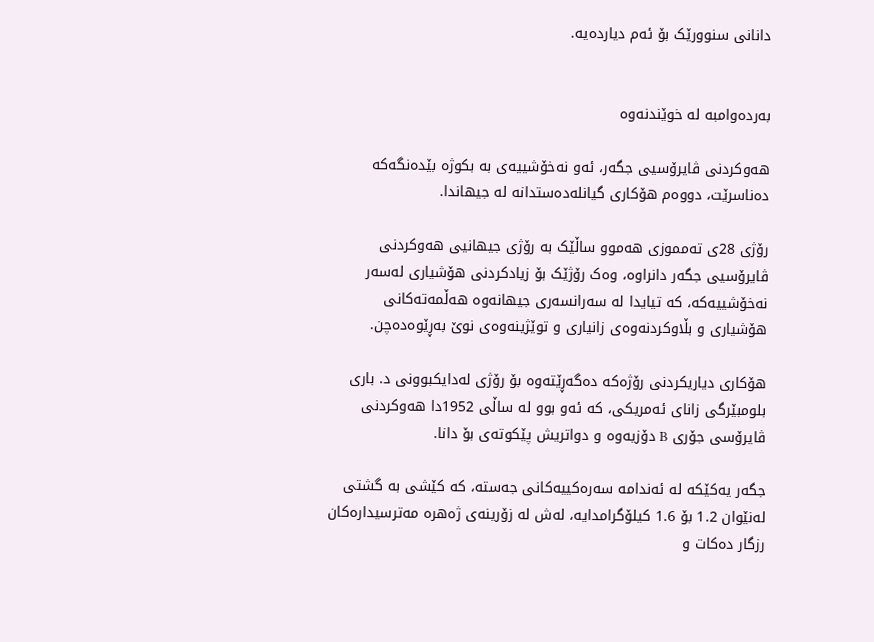دانانی سنوورێک بۆ ئەم دیاردەیە.


بەردەوامبە لە خوێندنەوە

هەوکردنی ڤایرۆسیی جگەر، ئەو نەخۆشییەی بە بکوژە بێدەنگەکە دەناسرێت، دووەم هۆکاری گیانلەدەستدانە لە جیهاندا.

رۆژی 28ی تەمموزی هەموو ساڵێک بە رۆژی جیهانیی هەوکردنی ڤایرۆسیی جگەر دانراوە، وەک رۆژێک بۆ زیادکردنی هۆشیاری لەسەر نەخۆشییەکە، کە تیایدا لە سەرانسەری جیهانەوە هەڵمەتەکانی هۆشیاری و بڵاوکردنەوەی زانیاری و توێژینەوەی نوێ بەڕێوەدەچن.

هۆکاری دیاریکردنی رۆژەکە دەگەڕێتەوە بۆ رۆژی لەدایکبوونی د. باری بلومبێرگی زانای ئەمریکی، کە ئەو بوو لە ساڵی 1952دا هەوکردنی ڤایرۆسی جۆری B دۆزیەوە و دواتریش پێکوتەی بۆ دانا.

جگەر یەکێکە لە ئەندامە سەرەکییەکانی جەستە، کە کێشی بە گشتی لەنێوان 1.2 بۆ 1.6 کیلۆگرامدایە، لەش لە زۆرینەی ژەهرە مەترسیدارەکان رزگار دەکات و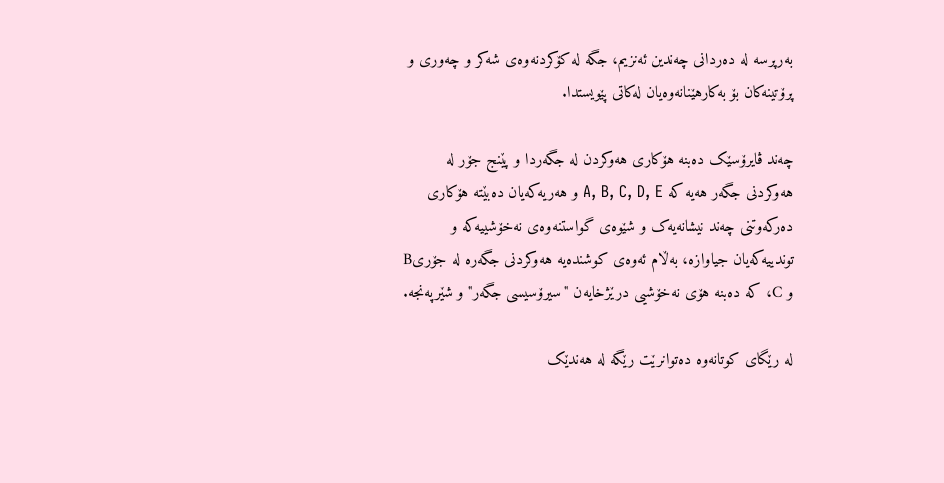بەرپرسە لە دەردانی چەندین ئەنزیم، جگە لە کۆکردنەوەی شەکر و چەوری و پرۆتینەکان بۆ بەکارهێنانەوەیان لەکاتی پێویستدا.

چەند ڤایرۆسێک دەبنە هۆکاری هەوکردن لە جگەردا و پێنج جۆر لە هەوکردنی جگەر هەیە کە A, B, C, D, E و هەریەکەیان دەبێتە هۆکاری دەرکەوتنی چەند نیشانەیەک و شێوەی گواستنەوەی نەخۆشییەکە و توندییەکەیان جیاوازە، بەڵام ئەوەی کوشندەیە هەوکردنی جگەرە لە جۆریB  و C، کە دەبنە هۆی نەخۆشیی درێژخایەن "سیرۆسیسی جگەر" و شێرپەنجە.

لە رێگای کوتانەوە دەتوانرێت رێگە لە هەندێک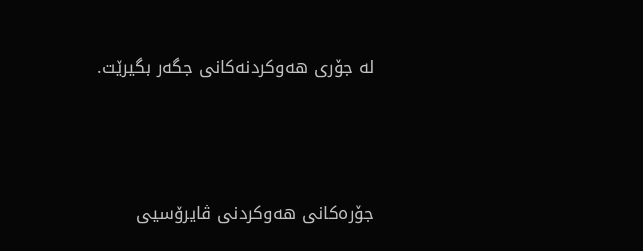لە جۆری هەوکردنەکانی جگەر بگیرێت.



جۆرەکانی هەوکردنی ڤایرۆسیی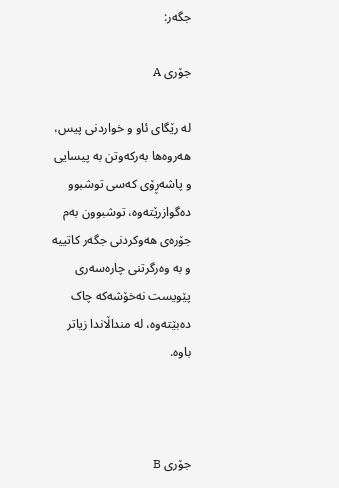جگەر:

جۆری A

لە رێگای ئاو و خواردنی پیس، هەروەها بەرکەوتن بە پیسایی و پاشەڕۆی کەسی توشبوو دەگوازرێتەوە، توشبوون بەم جۆرەی هەوکردنی جگەر کاتییە و بە وەرگرتنی چارەسەری پێویست نەخۆشەکە چاک دەبێتەوە، لە منداڵاندا زیاتر باوە.



جۆری B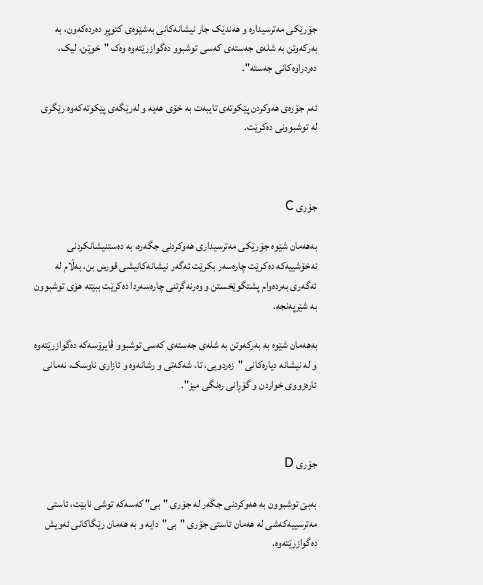جۆرێکی مەترسیدارە و هەندێک جار نیشانەکانی بەشێوەی کتوپڕ دەردەکەون، بە بەرکەوتن بە شلەی جەستەی کەسی توشبوو دەگوازرێتەوە وەک "خوێن، لیک، دەردراوەکانی جەستە".

ئەم جۆرەی هەوکردن پێکوتەی تایبەت بە خۆی هەیە و لەرێگەی پێکوتەکەوە رێگری لە توشبوونی دەکرێت.



جۆری C

بەهەمان شێوە جۆرێکی مەترسیداری هەوکردنی جگەرە، بە دەستنیشانکردنی نەخۆشییەکە دەکرێت چارەسەر بکرێت ئەگەر نیشانەکانیشی قورس بن، بەڵام لە ئەگەری بەردەوام پشتگوێخستن و وەرنەگرتنی چارەسەردا دەکرێت ببێتە هۆی توشبوون بە شێرپەنجە.

بەهەمان شێوە بە بەرکەوتن بە شلەی جەستەی کەسی توشبوو ڤایرۆسەکە دەگوازرێتەوە و لە نیشانە دیارەکانی "زەردویی، تا، شەکەتی و رشانەوە و ئازاری ناوسک، نەمانی ئارەزووی خواردن و گۆڕانی رەنگی میز".



جۆری D

بەبێ توشبوون بە هەوکردنی جگەر لە جۆری "بی" کەسەکە توشی نابێت، ئاستی مەترسییەکەشی لە هەمان ئاستی جۆری "بی"دایە و بە هەمان رێگاکانی ئەویش دەگوازرێتەوە.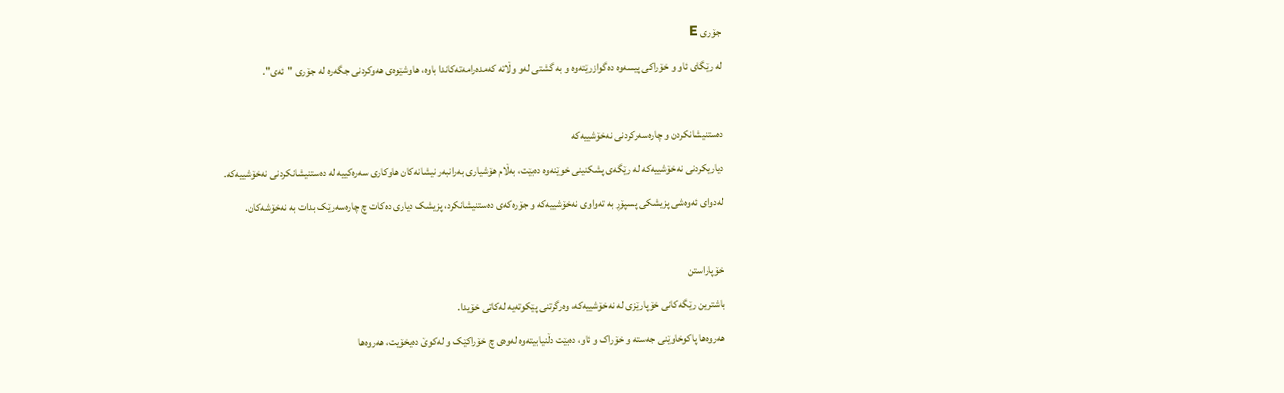جۆری E

لە رێگای ئاو و خۆراکی پیسەوە دەگوازرێتەوە و بە گشتی لەو وڵاتە کەمدەرامەتەکاندا باوە، هاوشێوەی هەوکردنی جگەرە لە جۆری "ئەی".



دەستنیشانکردن و چارەسەرکردنی نەخۆشییەکە

دیاریکردنی نەخۆشییەکە لە رێگەی پشکنینی خوێنەوە دەبێت، بەڵام هۆشیاری بەرانبەر نیشانەکان هاوکاری سەرەکییە لە دەستنیشانکردنی نەخۆشییەکە.

لەدوای ئەوەشی پزیشکی پسپۆڕ بە تەواوی نەخۆشییەکە و جۆرەکەی دەستنیشانکرد، پزیشک دیاری دەکات چ چارەسەرێک بدات بە نەخۆشەکان.



خۆپاراستن

باشترین رێگەکانی خۆپارێزی لە نەخۆشییەکە، وەرگرتنی پێکوتەیە لەکاتی خۆیدا.

هەروەها پاکوخاوێنی جەستە و خۆراک و ئاو، دەبێت دڵنیابیتەوە لەوەی چ خۆراکێک و لەکوێ دەیخۆیت، هەروەها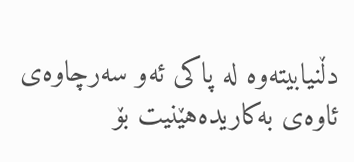دڵنیابیتەوە لە پاکی ئەو سەرچاوەی ئاوەی بەکاریدەهێنیت بۆ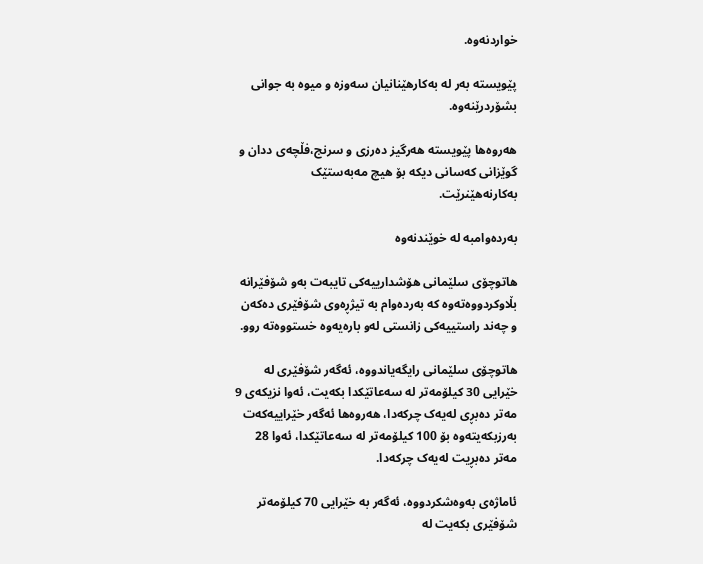خواردنەوە.

پێویستە بەر لە بەکارهێنانیان سەوزە و میوە بە جوانی بشۆردرێنەوە.

هەروەها پێویستە هەرگیز دەرزی و سرنج،فڵچەی ددان و گوێزانی کەسانی دیکە بۆ هیچ مەبەستێک بەکارنەهێنرێت.

بەردەوامبە لە خوێندنەوە

هاتوچۆی سلێمانی هۆشدارییەکی تایبەت بەو شۆفێرانە بڵاوکردووەتەوە کە بەردەوام بە تیژڕەوی شۆفێری دەکەن و چەند راستییەکی زانستی لەو بارەیەوە خستووەتە روو.

هاتوچۆی سلێمانی رایگەیاندووە، ئەگەر شۆفێری لە خێرایی 30 کیلۆمەتر لە سەعاتێکدا بکەیت، ئەوا نزیکەی 9 مەتر دەبڕی لەیەک چرکەدا، هەروەها ئەگەر خێراییەکەت بەرزبکەیتەوە بۆ 100 کیلۆمەتر لە سەعاتێکدا، ئەوا 28 مەتر دەبڕیت لەیەک چرکەدا.

ئاماژەی بەوەشکردووە، ئەگەر بە خێرایی 70 کیلۆمەتر شۆفێری بکەیت لە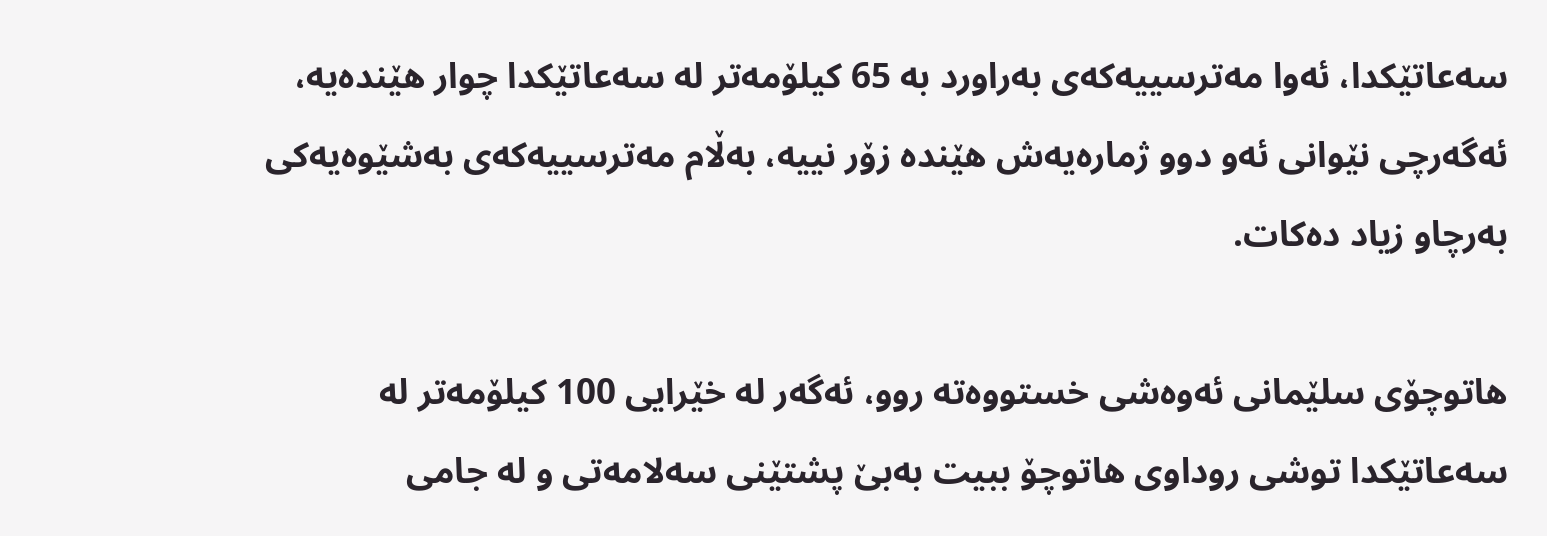سەعاتێکدا، ئەوا مەترسییەکەی بەراورد بە 65 کیلۆمەتر لە سەعاتێکدا چوار هێندەیە، ئەگەرچی نێوانی ئەو دوو ژمارەیەش هێندە زۆر نییە، بەڵام مەترسییەکەی بەشێوەیەکی بەرچاو زیاد دەکات.

هاتوچۆی سلێمانی ئەوەشی خستووەتە روو، ئەگەر لە خێرایی 100 کیلۆمەتر لە سەعاتێکدا توشی روداوی هاتوچۆ ببیت بەبێ پشتێنی سەلامەتی و لە جامی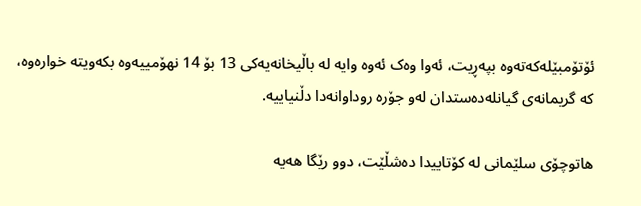ئۆتۆمبێلەکەتەوە بپەڕیت، ئەوا وەک ئەوە وایە لە باڵيخانەیەکی 13 بۆ 14 نهۆمییەوە بکەویتە خوارەوە، کە گریمانەی گیانلەدەستدان لەو جۆرە روداوانەدا دڵنیاییە.

هاتوچۆی سلێمانی لە کۆتاییدا دەشڵێت، دوو رێگا هەیە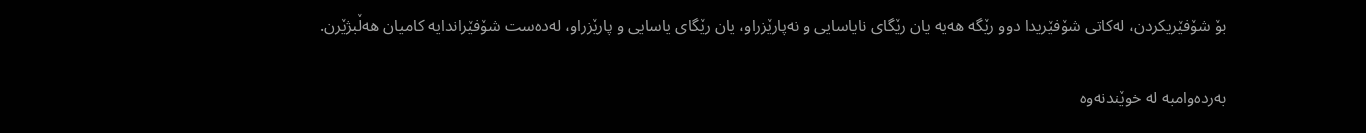بۆ شۆفێریکردن، لەکاتی شۆفێریدا دوو رێگە هەیە یان رێگای نایاسایی و نەپارێزراو، یان رێگای یاسایی و پارێزراو، لەدەست شۆفێراندایە کامیان هەڵبژێرن.

بەردەوامبە لە خوێندنەوە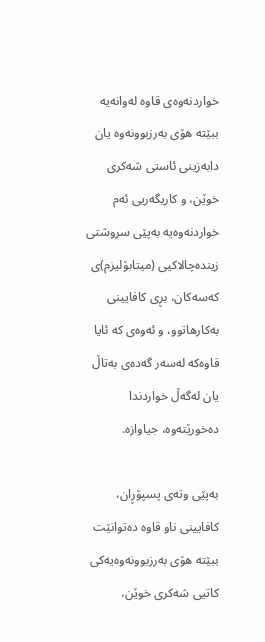خواردنەوەی قاوە لەوانەیە ببێتە هۆی بەرزبوونەوە یان دابەزینی ئاستی شەکری خوێن، و کاریگەریی ئەم خواردنەوەیە بەپێی سروشتی زیندەچالاکیی (میتابۆلیزم)ی کەسەکان، بڕی کافایینی بەکارهاتوو، و ئەوەی کە ئایا قاوەکە لەسەر گەدەی بەتاڵ یان لەگەڵ خواردندا دەخورێتەوە، جیاوازە.

بەپێی وتەی پسپۆڕان، کافایینی ناو قاوە دەتوانێت ببێتە هۆی بەرزبوونەوەیەکی کاتیی شەکری خوێن،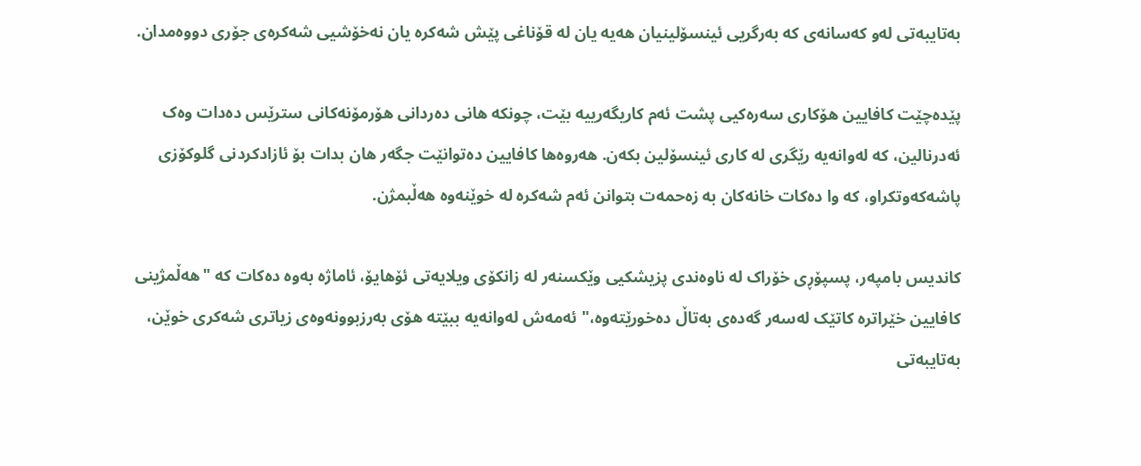بەتایبەتی لەو کەسانەی کە بەرگریی ئینسۆلینیان هەیە یان لە قۆناغی پێش شەکرە یان نەخۆشیی شەکرەی جۆری دووەمدان.

پێدەچێت کافایین هۆکاری سەرەکیی پشت ئەم کاریگەرییە بێت، چونکە هانی دەردانی هۆرمۆنەکانی سترێس دەدات وەک ئەدرنالین، کە لەوانەیە رێگری لە کاری ئینسۆلین بکەن. هەروەها کافایین دەتوانێت جگەر هان بدات بۆ ئازادکردنی گلوکۆزی پاشەکەوتکراو، کە وا دەکات خانەکان بە زەحمەت بتوانن ئەم شەکرە لە خوێنەوە هەڵبمژن.

کاندیس بامپەر، پسپۆڕی خۆراک لە ناوەندی پزیشکیی وێکسنەر لە زانکۆی ویلایەتی ئۆهایۆ، ئاماژە بەوە دەکات کە "هەڵمژینی کافایین خێراترە کاتێک لەسەر گەدەی بەتاڵ دەخورێتەوە،" ئەمەش لەوانەیە ببێتە هۆی بەرزبوونەوەی زیاتری شەکری خوێن، بەتایبەتی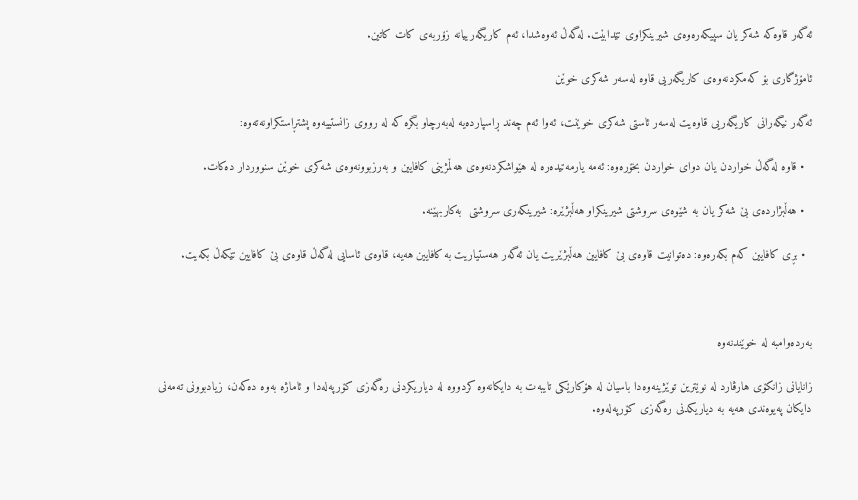ئەگەر قاوەکە شەکر یان سپیکەرەوەی شیرینکراوی تێدابێت. لەگەڵ ئەوەشدا، ئەم کاریگەرییانە زۆربەی کات کاتین.

ئامۆژگاری بۆ کەمکردنەوەی کاریگەریی قاوە لەسەر شەکری خوێن

ئەگەر نیگەرانی کاریگەریی قاوەیت لەسەر ئاستی شەکری خوێنت، ئەوا ئەم چەند ڕاسپاردەیە لەبەرچاو بگرە کە لە رووی زانستییەوە پشتڕاستکراونەتەوە:

  • قاوە لەگەڵ خواردن یان دوای خواردن بخۆرەوە: ئەمە یارمەتیدەرە لە هێواشکردنەوەی هەڵمژینی کافایین و بەرزبوونەوەی شەکری خوێن سنووردار دەکات.

  • هەڵبژاردەی بێ شەکر یان بە شێوەی سروشتی شیرینکراو هەڵبژێرە: شیرینکەری سروشتی  بەکاربهێنە.

  • بڕی کافایین کەم بکەرەوە: دەتوانیت قاوەی بێ کافایین هەڵبژێریت یان ئەگەر هەستیاریت بە کافایین هەیە، قاوەی ئاسایی لەگەڵ قاوەی بێ کافایین تێکەڵ بکەیت.



بەردەوامبە لە خوێندنەوە

زانایانی زانکۆی هارڤارد لە نوێترین توێژینەوەدا باسیان لە هۆکارێکی تایبەت بە دایکانەوە کردووە لە دیاریکردنی رەگەزی کۆرپەلەدا و ئاماژە بەوە دەکەن، زیادبوونی تەمەنی دایکان پەیوەندی هەیە بە دیاریکدنی رەگەزی کۆرپەلەوە.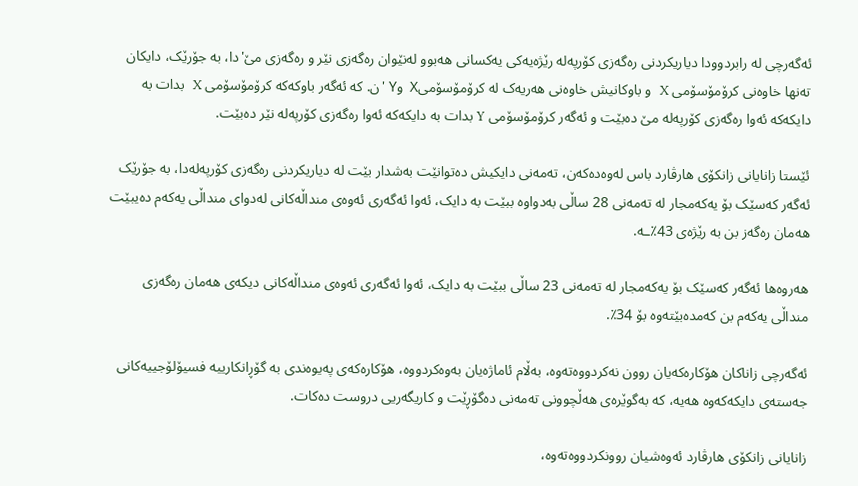ئەگەرچی لە رابردوودا دیاریکردنی رەگەزی کۆرپەلە رێژەیەکی یەکسانی هەبوو لەنێوان رەگەزی نێر و رەگەزی مێ'دا، بە جۆرێک، دایکان تەنها خاوەنی کرۆمۆسۆمی X  و باوکانیش خاوەنی هەریەک لە کرۆمۆسۆمیX  وY 'ن. کە ئەگەر باوکەکە کرۆمۆسۆمی X  بدات بە دایکەکە ئەوا رەگەزی کۆرپەلە مێ دەبێت و ئەگەر کرۆمۆسۆمی Y بدات بە دایکەکە ئەوا رەگەزی کۆرپەلە نێر دەبێت.

ئێستا زانایانی زانکۆی هارڤارد باس لەوەدەکەن، تەمەنی دایکیش دەتوانێت بەشدار بێت لە دیاریکردنی رەگەزی کۆرپەلەدا، بە جۆرێک ئەگەر کەسێک بۆ یەکەمجار لە تەمەنی 28 ساڵی بەدواوە ببێت بە دایک، ئەوا ئەگەری ئەوەی منداڵەکانی لەدوای منداڵی یەکەم دەیبێت هەمان رەگەز بن بە رێژەی 43٪ـە.

هەروەها ئەگەر کەسێک بۆ یەکەمجار لە تەمەنی 23 ساڵی ببێت بە دایک، ئەوا ئەگەری ئەوەی منداڵەکانی دیکەی هەمان رەگەزی منداڵی یەکەم بن کەمدەبێتەوە بۆ 34٪.

ئەگەرچی زاناکان هۆکارەکەیان روون نەکردووەتەوە، بەڵام ئاماژەیان بەوەکردووە، هۆکارەکەی پەیوەندی بە گۆڕانکارییە فسیۆلۆجییەکانی جەستەی دایکەکەوە هەیە، کە بەگوێرەی هەڵچوونی تەمەنی دەگۆڕێت و کاریگەریی دروست دەکات.

زانایانی زانکۆی هارڤارد ئەوەشیان روونکردووەتەوە،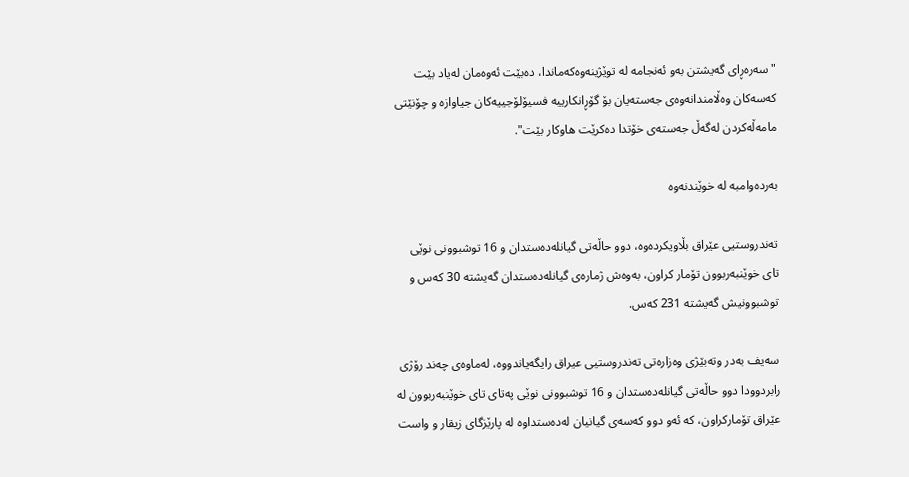"سەرەڕای گەیشتن بەو ئەنجامە لە توێژینەوەکەماندا، دەبێت ئەوەمان لەیاد بێت کەسەکان وەڵامندانەوەی جەستەیان بۆ گۆڕانکارییە فسیۆلۆجییەکان جیاوازە و چۆنێتی مامەڵەکردن لەگەڵ جەستەی خۆتدا دەکرێت هاوکار بێت".

بەردەوامبە لە خوێندنەوە

تەندروستیی عێراق بڵاویکردەوە، دوو حاڵەتی گیانلەدەستدان و 16 توشبوونی نوێی تای خوێنبەربوون تۆمار کراون، بەوەش ژمارەی گیانلەدەستدان گەیشتە 30 کەس و توشبوونیش گەیشتە 231 کەس.

سەیف بەدر وتەبێژی وەزارەتی تەندروستیی عیراق رایگەیاندووە، لەماوەی چەند رۆژی رابردوودا دوو حاڵەتی گیانلەدەستدان و 16 توشبوونی نوێی پەتای تای خوێنبەربوون لە عێراق تۆمارکراون، کە ئەو دوو کەسەی گیانیان لەدەستداوە لە پارێزگای زیقار و واست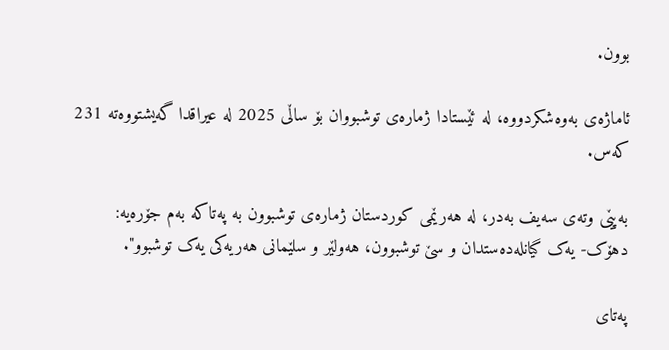بوون.

ئاماژەی بەوەشکردووە، لە ئێستادا ژمارەی توشبووان بۆ ساڵی 2025 لە عیراقدا گەیشتووەتە 231 کەس.

بەپێی وتەی سەیف بەدر، لە هەرێمی کوردستان ژمارەی توشبوون بە پەتاکە بەم جۆرەیە: دهۆک- یەک گیانلەدەستدان و سێ توشبوون، هەولێر و سلێمانی هەریەکی یەک توشبوو".

پەتای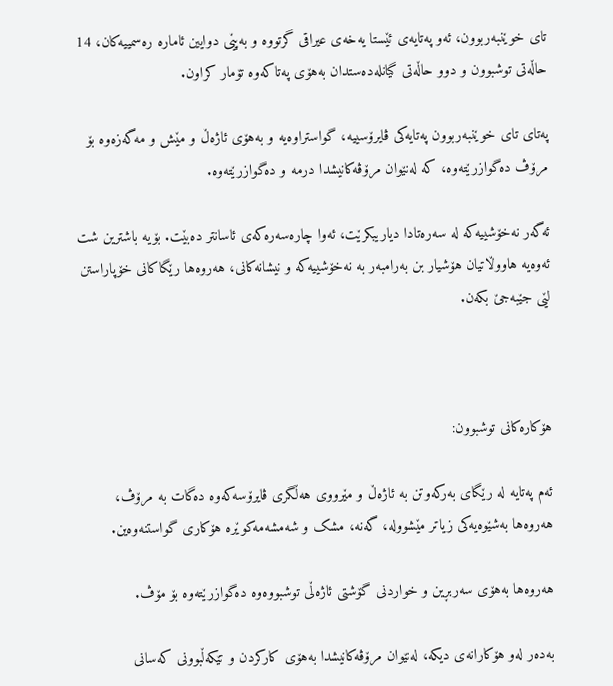تای خوێنبەربوون، ئەو پەتایەی ئێستا یەخەی عیراقی گرتووە و بەپێی دوایین ئامارە رەسمییەکان، 14 حاڵەتی توشبوون و دوو حاڵەتی گیانلەدەستدان بەهۆی پەتاکەوە تۆمار کراون.

پەتای تای خوێنبەربوون پەتایەکی ڤایرۆسییە، گواستراوەیە و بەهۆی ئاژەڵ و مێش و مەگەزەوە بۆ مرۆڤ دەگوازرێتەوە، کە لەنێوان مرۆڤەکانیشدا درمە و دەگوازرێتەوە.

ئەگەر نەخۆشییەکە لە سەرەتادا دیاریبکرێت، ئەوا چارەسەرەکەی ئاسانتر دەبێت. بۆیە باشترین شت ئەوەیە هاووڵاتیان هۆشیار بن بەرامبەر بە نەخۆشییەکە و نیشانەکانی، هەروەها رێگاکانی خۆپاراستن لێی جێبەجێ بکەن.



هۆکارەکانی توشبوون:

ئەم پەتایە لە رێگای بەرکەوتن بە ئاژەڵ و مێرووی هەڵگری ڤایرۆسەکەوە دەگات بە مرۆڤ، هەروەها بەشێوەیەکی زیاتر مێشوولە، گەنە، مشک و شەمشەمەکوێرە هۆکاری گواستنەوەین.

هەروەها بەهۆی سەربڕین و خواردنی گۆشتی ئاژەڵی توشبووەوە دەگوازرێتەوە بۆ مۆڤ.

بەدەر لەو هۆکارانەی دیکە، لەنێوان مرۆڤەکانیشدا بەهۆی کارکردن و تێکەڵبوونی کەسانی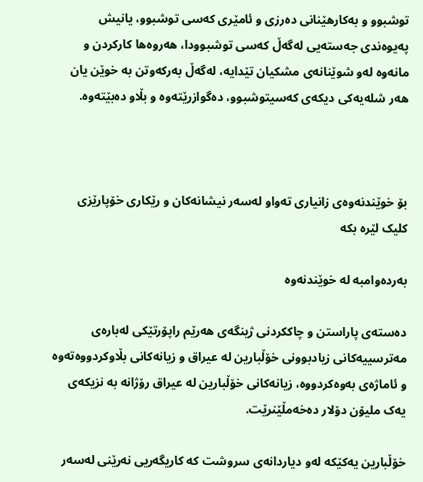توشبوو و بەکارهێنانی دەرزی و ئامێری کەسی توشبوو، یانیش پەیوەندی جەستەیی لەگەڵ کەسی توشبوودا، هەروەها کارکردن و مانەوە لەو شوێنانەی مشکیان تێدایە، لەگەڵ بەرکەوتن بە خوێن یان هەر شلەیەکی دیکەی کەسیتوشبوو، دەگوازرێتەوە و بڵاو دەبێتەوە.



بۆ خوێندنەوەی زانیاری تەواو لەسەر نیشانەکان و رێکاری خۆپارێزی کلیک لێرە بکە

بەردەوامبە لە خوێندنەوە

دەستەی پاراستن و چاککردنی ژینگەی هەرێم راپۆرتێکی لەبارەی مەترسییەکانی زیادبوونی خۆڵبارین لە عیراق و زیانەکانی بڵاوکردووەتەوە و ئاماژەی بەوەکردووە، زیانەکانی خۆڵبارین لە عیراق رۆژانە بە نزیکەی یەک ملیۆن دۆلار دەخەمڵێنرێت.

خۆڵبارین یەکێکە لەو دیاردانەی سروشت کە کاریگەریی نەرێنی لەسەر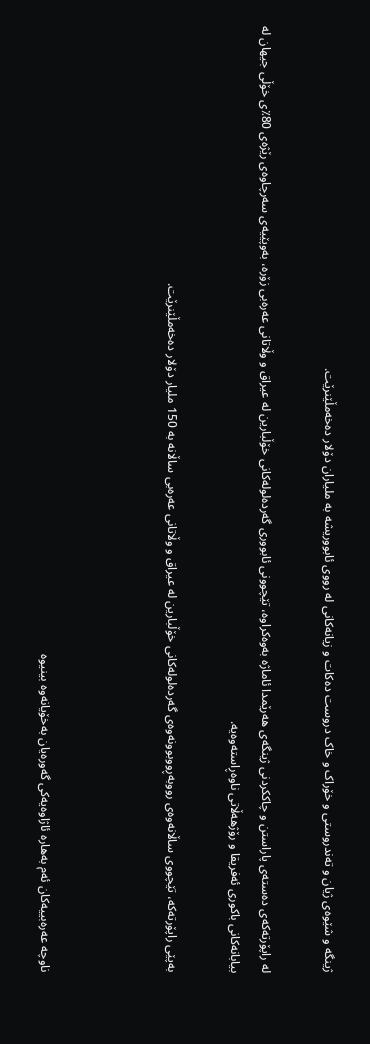ژینگە و شێوەی ژیان و تەندروستی و خۆراک و خاک دروست دەکات و زیانەکانی لە رووی ئابووریشە بە ملیاران دۆلار دەخەمڵێنرێت.

لە راپۆرتەکەی دەستەی پاراستن و چاککردنی ژینگەی هەرێمدا ئاماژە بەوەکراوە، تێچوونی ئابووری گەردەلولەکانی خۆڵبارین لە عیراق و وڵاتانی عەرەبی زۆرە، بەوپێیەی سەرچاوەی رێژەی 80٪ی خۆڵی جیهان لە بیابانەکانی باکوری ئەفریقا و رۆژهەڵاتی ناوەڕاستەوەیە.

بەپێی راپۆرتەکە، تێچووی ساڵانەوەی رووبەڕووبوونەوەی گەردەلولەکانی خۆڵبارین لە عیراق و وڵاتانی عەرەبی ساڵانە بە 150 ملیار دۆلار دەخەمڵێنرێت.



ناوچە عەرەبییەکان ئەم بەهارە ئاژاوەیەکی گەورەیان بەخۆیانەوە بینیوە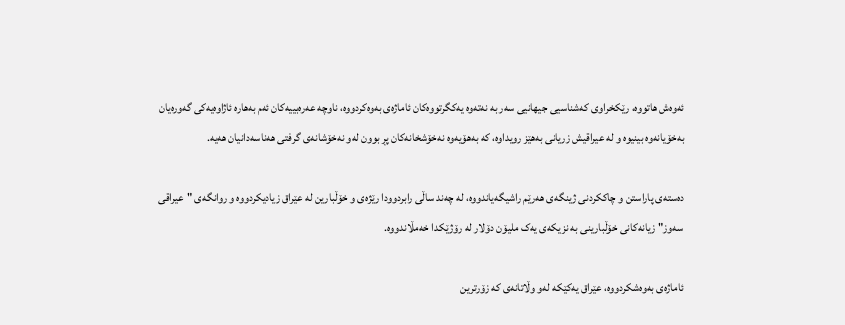ئەوەش هاتووە، رێکخراوی کەشناسیی جیهانیی سەر بە نەتەوە یەکگرتووەکان ئاماژەی بەوەکردووە، ناوچە عەرەبییەکان ئەم بەهارە ئاژاوەیەکی گەورەیان بەخۆیانەوە بینیوە و لە عیراقیش زریانی بەهێز رویداوە، کە بەهۆیەوە نەخۆشخانەکان پڕ بوون لەو نەخۆشانەی گرفتی هەناسەدانیان هەیە.

دەستەی پاراستن و چاککردنی ژینگەی هەرێم راشیگەیاندووە، لە چەند ساڵی رابردوودا رێژەی و خۆڵبارین لە عێراق زیادیکردووە و روانگەی "عیراقی سەوز" زیانەکانی خۆڵبارینی بە نزیکەی یەک ملیۆن دۆلار لە رۆژێکدا خەمڵاندووە.

ئاماژەی بەوەشکردووە، عێراق یەکێکە لەو وڵاتانەی کە زۆرترین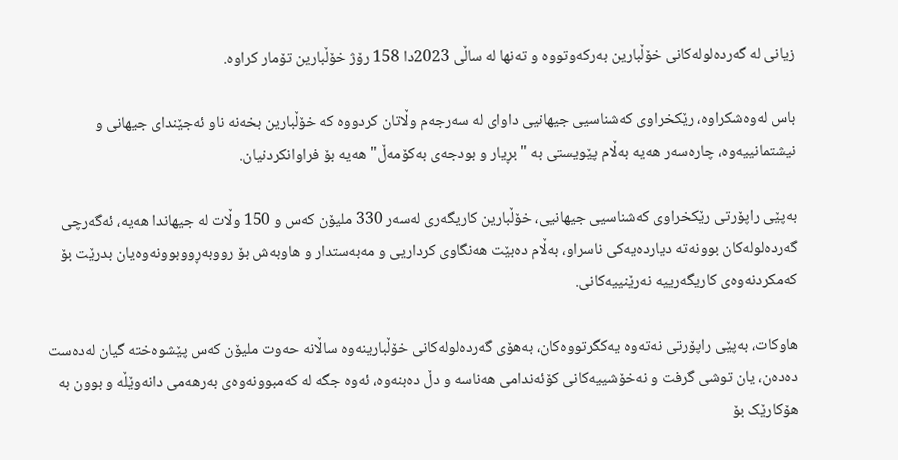زیانی لە گەردەلولەکانی خۆڵبارین بەرکەوتووە و تەنها لە ساڵی 2023دا 158 رۆژ خۆڵبارین تۆمار کراوە.

باس لەوەشکراوە، رێکخراوی کەشناسیی جیهانیی داوای لە سەرجەم وڵاتان کردووە کە خۆڵبارین بخەنە ناو ئەجێندای جیهانی و نیشتمانییەوە، چارەسەر هەیە بەڵام پێویستی بە "بڕیار و بودجەی بەکۆمەڵ" هەیە بۆ فراوانکردنیان.

بەپێی راپۆرتی رێکخراوی کەشناسیی جیهانیی، خۆڵبارین کاریگەری لەسەر 330 ملیۆن کەس و 150 وڵات لە جیهاندا هەیە، ئەگەرچی گەردەلولەکان بوونەتە دیاردەیەکی ناسراو، بەڵام دەبێت هەنگاوی کرداریی و مەبەستدار و هاوبەش بۆ رووبەڕووبوونەوەیان بدرێت بۆ کەمکردنەوەی کاریگەرییە نەرێنییەکانی.

هاوکات، بەپێی راپۆرتی نەتەوە یەکگرتووەکان، بەهۆی گەردەلولەکانی خۆڵبارینەوە ساڵانە حەوت ملیۆن کەس پێشوەختە گیان لەدەست دەدەن، یان توشی گرفت و نەخۆشییەکانی کۆئەندامی هەناسە و دڵ دەبنەوە، ئەوە جگە لە کەمبوونەوەی بەرهەمی دانەوێڵە و بوون بە هۆکارێک بۆ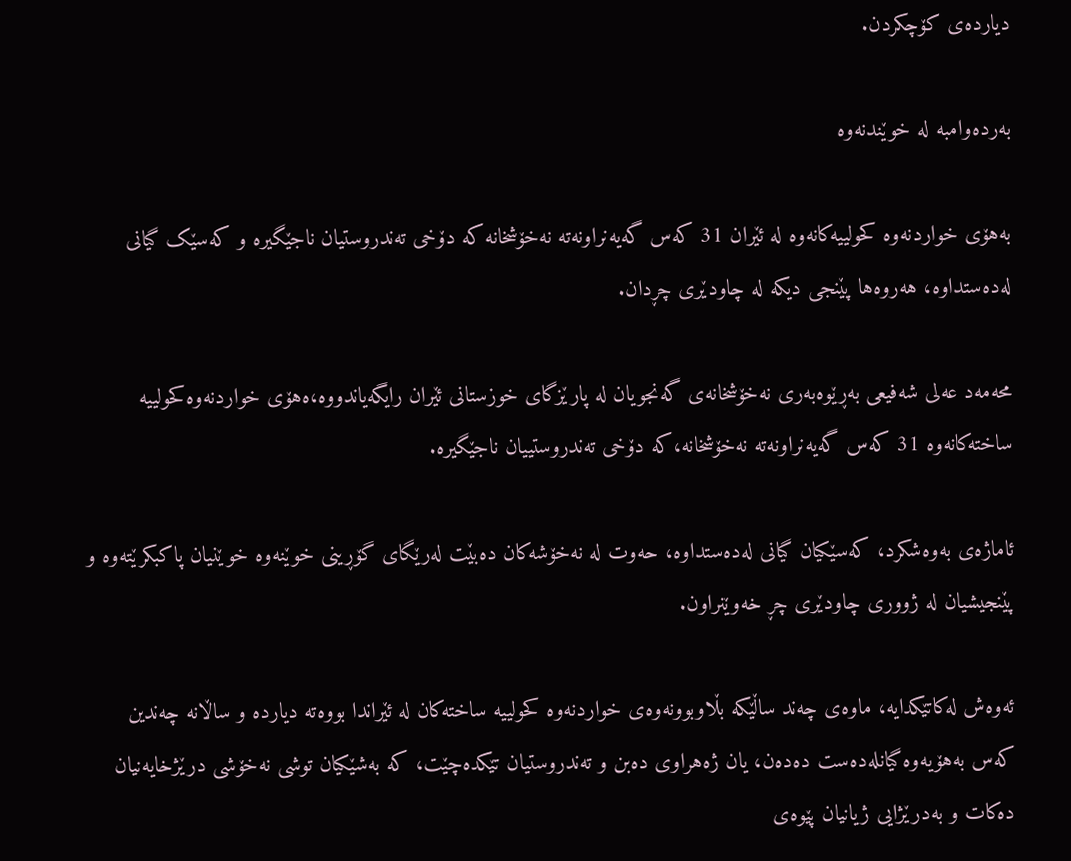دیاردەی کۆچکردن.

بەردەوامبە لە خوێندنەوە

بەهۆی خواردنەوە کحولییەکانەوە لە ئێران 31 کەس گەیەنراونەتە نەخۆشخانە کە دۆخی تەندروستیان ناجێگیرە و کەسێک گیانی لەدەستداوە، هەروەها پێنجی دیکە لە چاودێری چڕدان.

محەمەد عەلی شەفیعی بەڕێوەبەری نەخۆشخانەی گەنجویان لە پارێزگای خوزستانی ئێران رایگەیاندووە،ەهۆی خواردنەوەکحولییە ساختەکانەوە 31 کەس گەیەنراونەتە نەخۆشخانە،کە دۆخی تەندروستییان ناجێگیرە.

ئاماژەی بەوەشکرد، کەسێکیان گیانی لەدەستداوە، حەوت لە نەخۆشەکان دەبێت لەرێگای گۆڕینی خوێنەوە خوێنیان پاکبکرێتەوە و پێنجیشیان لە ژووری چاودێری چڕ خەوێنراون.

ئەوەش لەکاتێکدایە، ماوەی چەند ساڵێکە بڵاوبوونەوەی خواردنەوە کحولییە ساختەکان لە ئێراندا بووەتە دیاردە و ساڵانە چەندین کەس بەهۆیەوە گیانلەدەست دەدەن، یان ژەهراوی دەبن و تەندروستیان تێکدەچێت، کە بەشێکیان توشی نەخۆشی درێژخایەنیان دەکات و بەدرێژایی ژیانیان پێوەی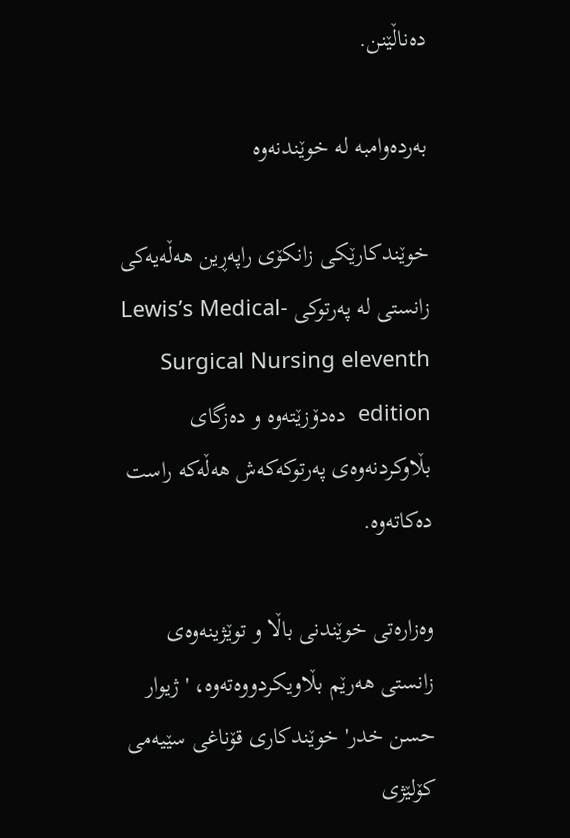دەناڵێنن.

بەردەوامبە لە خوێندنەوە

خوێندکارێکی زانکۆی راپەڕین هەڵەیەکی زانستی لە پەرتوکی Lewis’s Medical-Surgical Nursing eleventh edition  دەدۆزێتەوە و دەزگای بڵاوکردنەوەی پەرتوکەکەش هەڵەکە راست دەکاتەوە.

وەزارەتی خوێندنی باڵا و توێژینەوەی زانستی هەرێم بڵاویکردووەتەوە، 'ژیوار حسن خدر' خوێندکاری قۆناغی سێیەمی کۆلێژی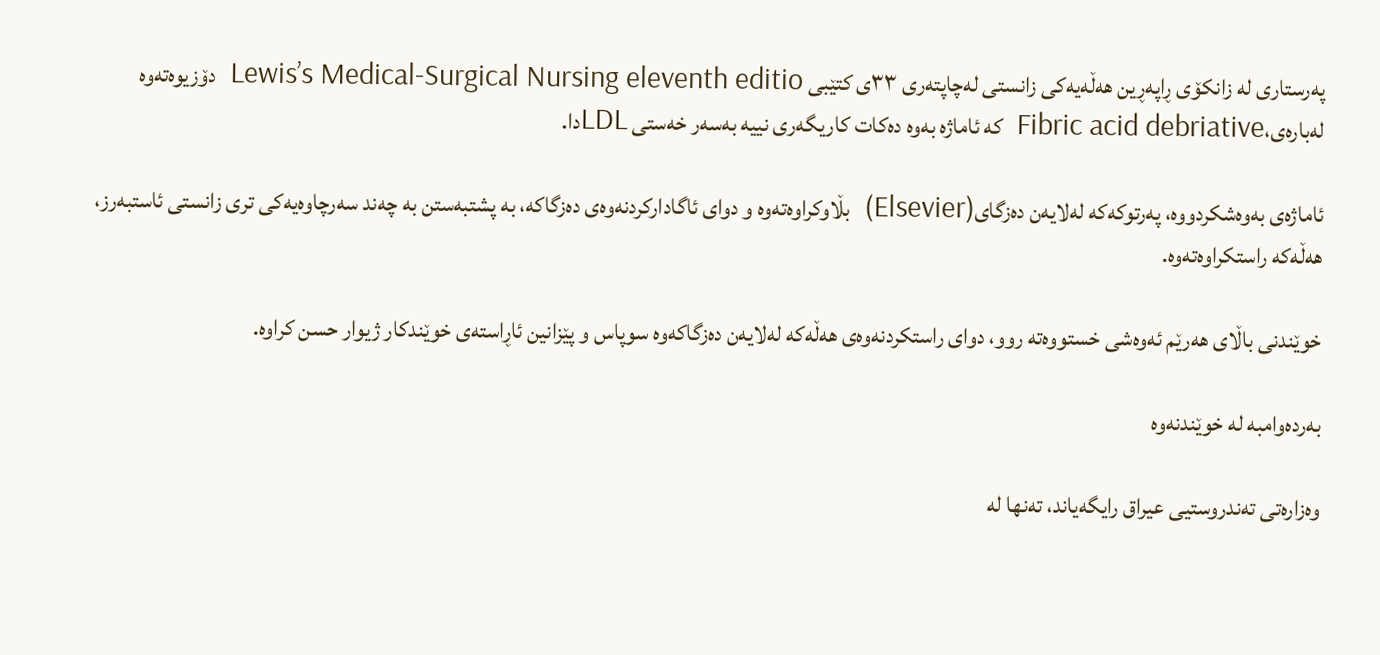پەرستاری لە زانکۆی ڕاپەڕین هەڵەیەکی زانستی لەچاپتەری ٣٣ی کتێبی Lewis’s Medical-Surgical Nursing eleventh editio  دۆزیوەتەوە لەبارەی،Fibric acid debriative  کە ئاماژە بەوە دەکات کاریگەری نییە بەسەر خەستی LDLدا.

ئاماژەی بەوەشکردووە، پەرتوکەکە لەلایەن دەزگای(Elsevier)  بڵاوکراوەتەوە و دوای ئاگادارکردنەوەی دەزگاکە، بە پشتبەستن بە چەند سەرچاوەیەکی تری زانستی ئاستبەرز، هەڵەکە راستکراوەتەوە.

خوێندنی باڵای هەرێم ئەوەشی خستووەتە روو، دوای راستکردنەوەی هەڵەکە لەلایەن دەزگاکەوە سوپاس و پێزانین ئاڕاستەی خوێندکار ژیوار حسن کراوە.

بەردەوامبە لە خوێندنەوە

وەزارەتی تەندروستیی عیراق رایگەیاند، تەنها لە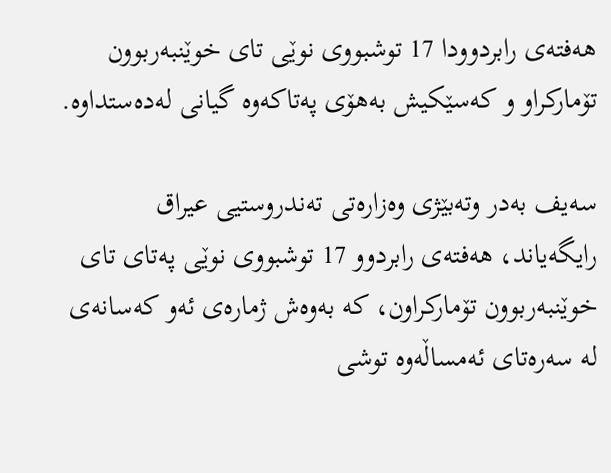هەفتەی رابردوودا 17 توشبووی نوێی تای خوێنبەربوون تۆمارکراو و کەسێکیش بەهۆی پەتاکەوە گیانی لەدەستداوە.

سەیف بەدر وتەبێژی وەزارەتی تەندروستیی عیراق رایگەیاند، هەفتەی رابردوو 17 توشبووی نوێی پەتای تای خوێنبەربوون تۆمارکراون، کە بەوەش ژمارەی ئەو کەسانەی لە سەرەتای ئەمساڵەوە توشی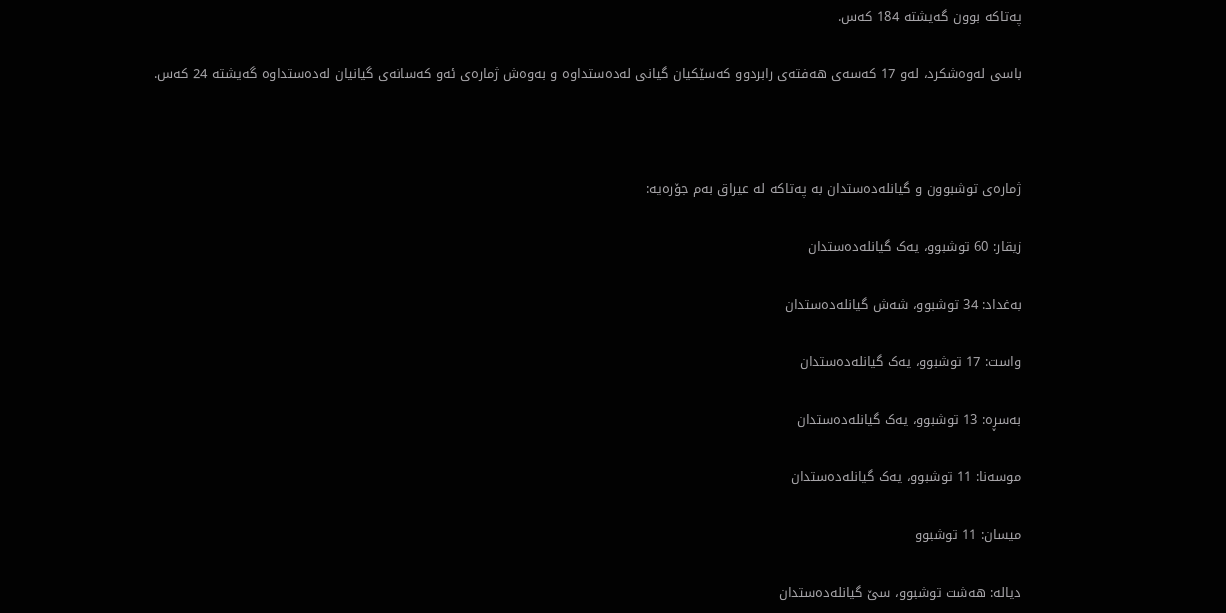پەتاکە بوون گەیشتە 184 کەس.

باسی لەوەشکرد، لەو 17 کەسەی هەفتەی رابردوو کەسێکیان گیانی لەدەستداوە و بەوەش ژمارەی ئەو کەسانەی گیانیان لەدەستداوە گەیشتە 24 کەس.



ژمارەی توشبوون و گیانلەدەستدان بە پەتاکە لە عیراق بەم جۆرەیە:

زیقار: 60 توشبوو، یەک گیانلەدەستدان

بەغداد: 34 توشبوو، شەش گیانلەدەستدان

واست: 17 توشبوو، یەک گیانلەدەستدان

بەسڕە: 13 توشبوو، یەک گیانلەدەستدان

موسەنا: 11 توشبوو، یەک گیانلەدەستدان

میسان: 11 توشبوو

دیالە: هەشت توشبوو، سێ گیانلەدەستدان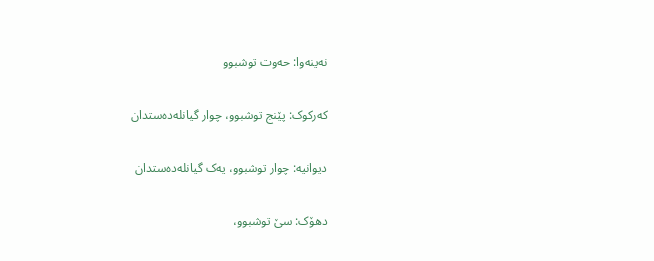نەینەوا: حەوت توشبوو

کەرکوک: پێنج توشبوو، چوار گیانلەدەستدان

دیوانیە: چوار توشبوو، یەک گیانلەدەستدان

دهۆک: سێ توشبوو،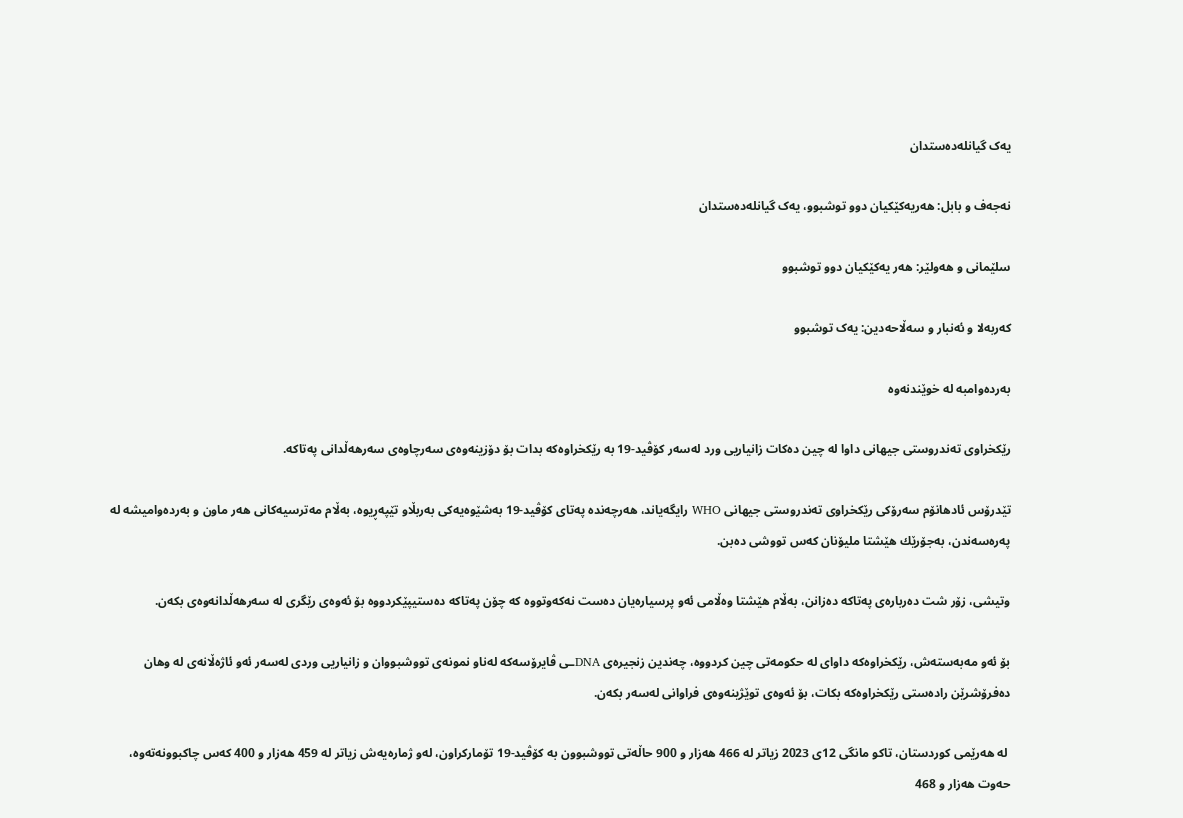یەک گیانلەدەستدان

نەجەف و بابل: هەریەکێکیان دوو توشبوو، یەک گیانلەدەستدان

سلێمانی و هەولێر: هەر یەکێکیان دوو توشبوو

کەربەلا و ئەنبار و سەڵاحەدین: یەک توشبوو

بەردەوامبە لە خوێندنەوە

رێكخراوی تەندروستی جیهانی داوا لە چین دەكات زانیاریی ورد لەسەر كۆڤید-19 بە رێكخراوەكە بدات بۆ دۆزینەوەی سەرچاوەی سەرهەڵدانی پەتاكە.

تێدرۆس ئادهانۆم سەرۆكی رێكخراوی تەندروستی جیهانی WHO رایگەیاند، هەرچەندە پەتای كۆڤید-19 بەشێوەیەكی بەربڵاو تێپەڕیوە، بەڵام مەترسیەكانی هەر ماون و بەردەوامیشە لە پەرەسەندن، بەجۆرێك هێشتا ملیۆنان كەس تووشی دەبن.

وتیشی، زۆر شت دەربارەی پەتاكە دەزانن، بەڵام هێشتا وەڵامی ئەو پرسیارەیان دەست نەكەوتووە كە چۆن پەتاكە دەستیپێكردووە بۆ ئەوەی رێگری لە سەرهەڵدانەوەی بكەن.

بۆ ئەو مەبەستەش، رێكخراوەكە داوای لە حكومەتی چین كردووە، چەندین زنجیرەی DNAـی ڤایرۆسەكە لەناو نمونەی تووشبووان و زانیاریی وردی لەسەر ئەو ئاژەڵانەی لە وهان دەفرۆشرێن رادەستی رێكخراوەكە بكات، بۆ ئەوەی توێژینەوەی فراوانی لەسەر بكەن.

 لە هەرێمی كوردستان، تاكو مانگی 12ی 2023 زیاتر لە 466 هەزار و 900 حاڵەتی تووشبوون بە كۆڤید-19 تۆماركراون، لەو ژمارەیەش زیاتر لە 459 هەزار و 400 كەس چاكبوونەتەوە، حەوت هەزار و 468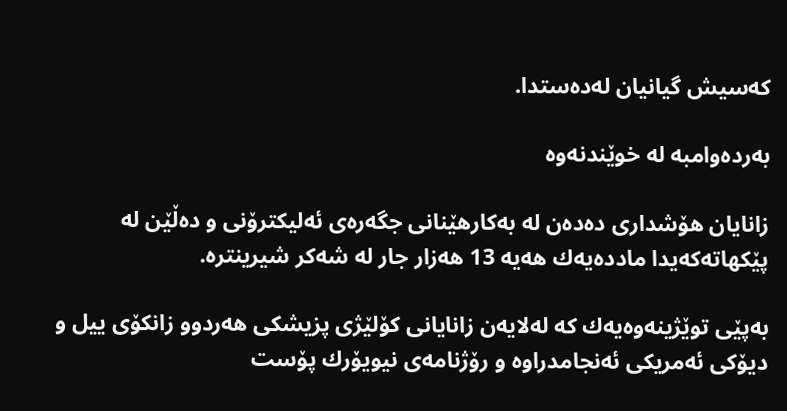كەسیش گیانیان لەدەستدا.

بەردەوامبە لە خوێندنەوە

زانایان هۆشداری دەدەن لە بەكارهێنانی جگەرەی ئەلیكترۆنی و دەڵێن لە پێكهاتەكەیدا ماددەیەك هەیە 13 هەزار جار لە شەكر شیرینترە.

بەپێی توێژینەوەیەك كە لەلایەن زانایانی كۆلێژی پزیشكی هەردوو زانكۆی ییل و دیۆكی ئەمریكی ئەنجامدراوە و رۆژنامەی نیویۆرك پۆست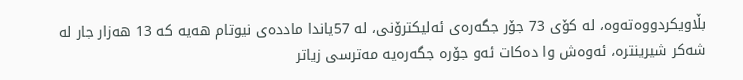بڵاویكردووەتەوە، لە كۆی 73 جۆر جگەرەی ئەلیكترۆنی، لە 57یاندا ماددەی نیوتام هەیە كە 13 هەزار جار لە شەكر شیرینترە، ئەوەش وا دەكات ئەو جۆرە جگەرەیە مەترسی زیاتر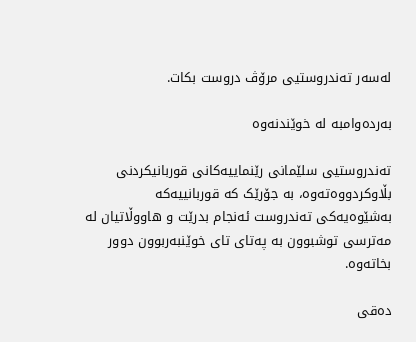لەسەر تەندروستیی مرۆڤ دروست بكات.

بەردەوامبە لە خوێندنەوە

تەندروستیی سلێمانی رێنماییەکانی قوربانیکردنی بڵاوکردووەتەوە، بە جۆرێک کە قوربانییەکە بەشێوەیەکی تەندروست ئەنجام بدرێت و هاووڵاتیان لە مەترسی توشبوون بە پەتای تای خوێنبەربوون دوور بخاتەوە.

دەقی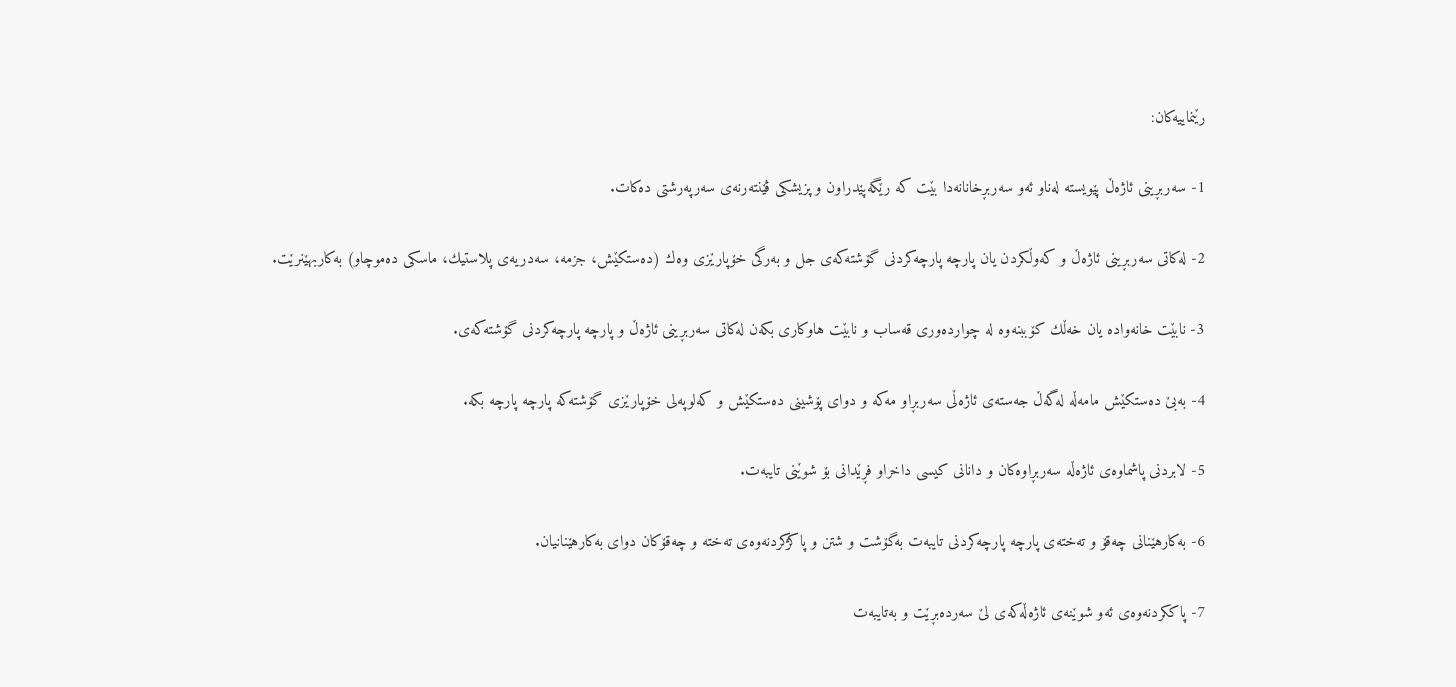رێنماییەکان:

1- سەربڕینی ئاژەڵ پێویستە لەناو ئەو سەربڕخانانەدا بێت كە رێگەپێدراون و پزیشكی ڤێنتەرنەی سەرپەرشتی دەكات.

2- لەكاتی سەربڕینی ئاژەڵ و كەوڵكردن یان پارچە پارچەكردنی گۆشتەكەی جل و بەرگی خۆپارێزی وەك (دەستكێش، جزمە، سەدریەی پلاستیك، ماسكی دەموچاو) بەكاربهێنرێت.

3- نابێت خانەوادە یان خەڵك كۆببنەوە لە چواردەوری قەساب و نابێت هاوكاری بكەن لەكاتی سەربڕینی ئاژەڵ و پارچە پارچەكردنی گۆشتەكەی.

4- بەبێ دەستكێش مامەڵە لەگەڵ جەستەی ئاژەڵی سەربڕاو مەكە و دوای پۆشینی دەستكێش و كەلوپەلی خۆپارێزی گۆشتەكە پارچە پارچە بكە.

5- لابردنی پاشماوەی ئاژەڵە سەربڕاوەكان و دانانی كیسی داخراو فڕێدانی بۆ شوێنی تایبەت.

6- بەكارهێنانی چەقۆ و تەختەی پارچە پارچەكردنی تایبەت بەگۆشت و شتن و پاكژكردنەوەی تەختە و چەقۆكان دوای بەكارهێنانیان.

7- پاككردنەوەی ئەو شوێنەی ئاژەڵەكەی لێ سەردەبڕێت و بەتایبەت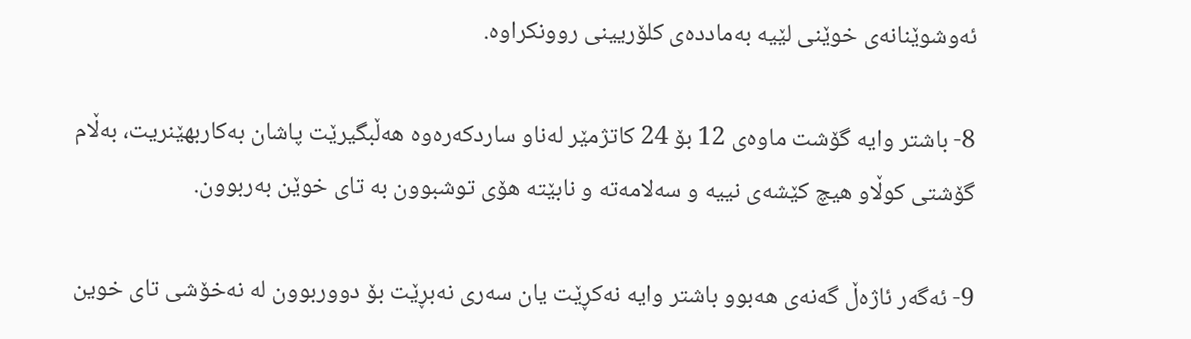ئەوشوێنانەی خوێنی لێیە بەماددەی كلۆریینی روونكراوە.

8- باشتر وایە گۆشت ماوەی 12 بۆ 24 كاتژمێر لەناو ساردكەرەوە هەڵبگیرێت پاشان بەكاربهێنریت، بەڵام گۆشتی كوڵاو هیچ كێشەی نییە و سەلامەتە و نابێتە هۆی توشبوون بە تای خوێن بەربوون.

9- ئەگەر ئاژەڵ گەنەی هەبوو باشتر وایە نەكڕێت یان سەری نەبڕێت بۆ دووربوون لە نەخۆشی تای خوین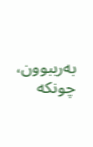بەرببوون، چونكە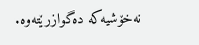نەخۆشیەكە دەگوازرێتەوە.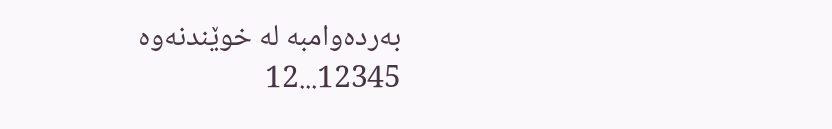بەردەوامبە لە خوێندنەوە
12345...12